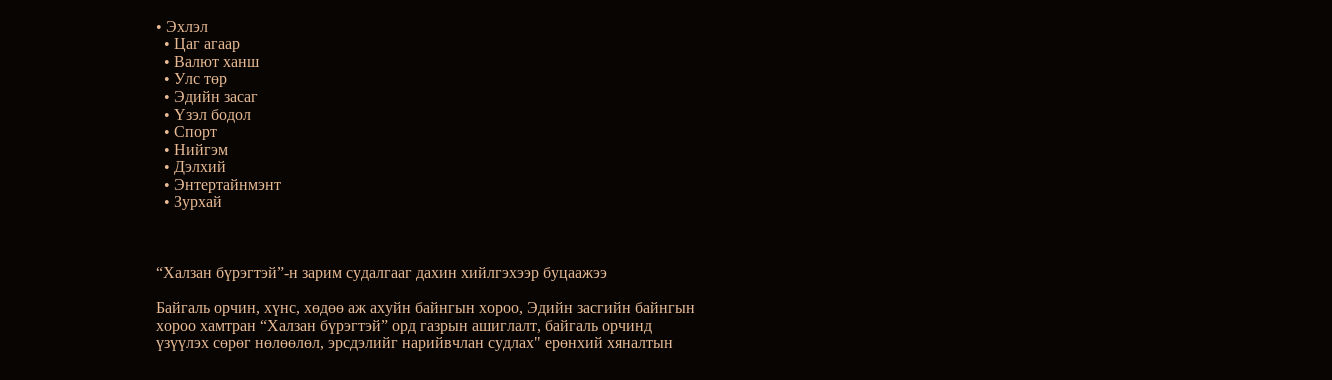• Эхлэл
  • Цаг агаар
  • Валют ханш
  • Улс төр
  • Эдийн засаг
  • Үзэл бодол
  • Спорт
  • Нийгэм
  • Дэлхий
  • Энтертайнмэнт
  • Зурхай



“Халзан бүрэгтэй”-н зарим судалгааг дахин хийлгэхээр буцаажээ

Байгаль орчин, хүнс, хөдөө аж ахуйн байнгын хороо, Эдийн засгийн байнгын хороо хамтран “Халзан бүрэгтэй” орд газрын ашиглалт, байгаль орчинд үзүүлэх сөрөг нөлөөлөл, эрсдэлийг нарийвчлан судлах" ерөнхий хяналтын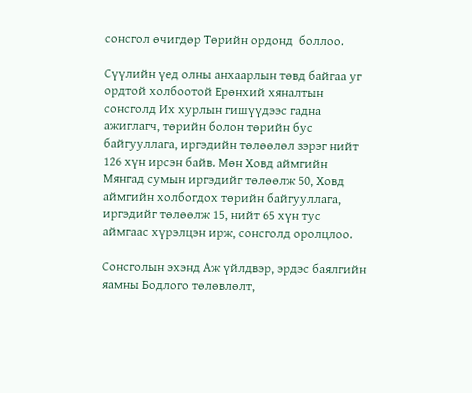сонсгол өчигдөр Төрийн ордонд  боллоо.

Сүүлийн үед олны анхаарлын төвд байгаа уг ордтой холбоотой Ерөнхий хяналтын сонсголд Их хурлын гишүүдээс гадна ажиглагч, төрийн болон төрийн бус байгууллага, иргэдийн төлөөлөл зэрэг нийт 126 хүн ирсэн байв. Мөн Ховд аймгийн Мянгад сумын иргэдийг төлөөлж 50, Ховд аймгийн холбогдох төрийн байгууллага, иргэдийг төлөөлж 15, нийт 65 хүн тус аймгаас хүрэлцэн ирж, сонсголд оролцлоо.

Сонсголын эхэнд Аж үйлдвэр, эрдэс баялгийн яамны Бодлого төлөвлөлт,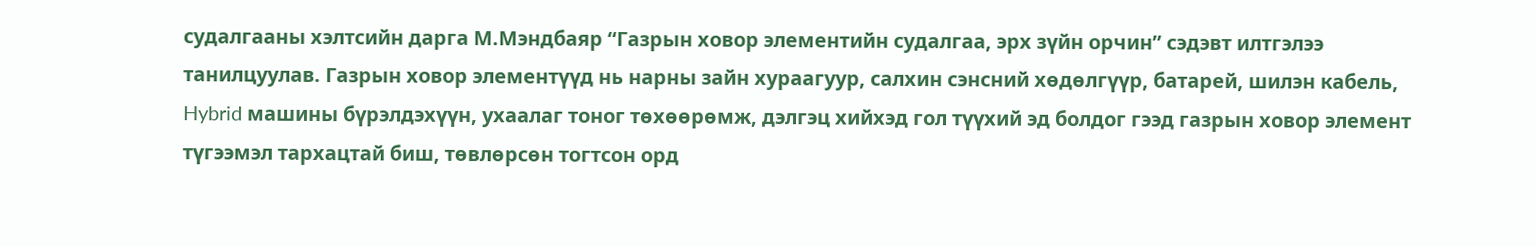судалгааны хэлтсийн дарга М.Мэндбаяр “Газрын ховор элементийн судалгаа, эрх зүйн орчин” сэдэвт илтгэлээ танилцуулав. Газрын ховор элементүүд нь нарны зайн хураагуур, салхин сэнсний хөдөлгүүр, батарей, шилэн кабель, Hybrid машины бүрэлдэхүүн, ухаалаг тоног төхөөрөмж, дэлгэц хийхэд гол түүхий эд болдог гээд газрын ховор элемент түгээмэл тархацтай биш, төвлөрсөн тогтсон орд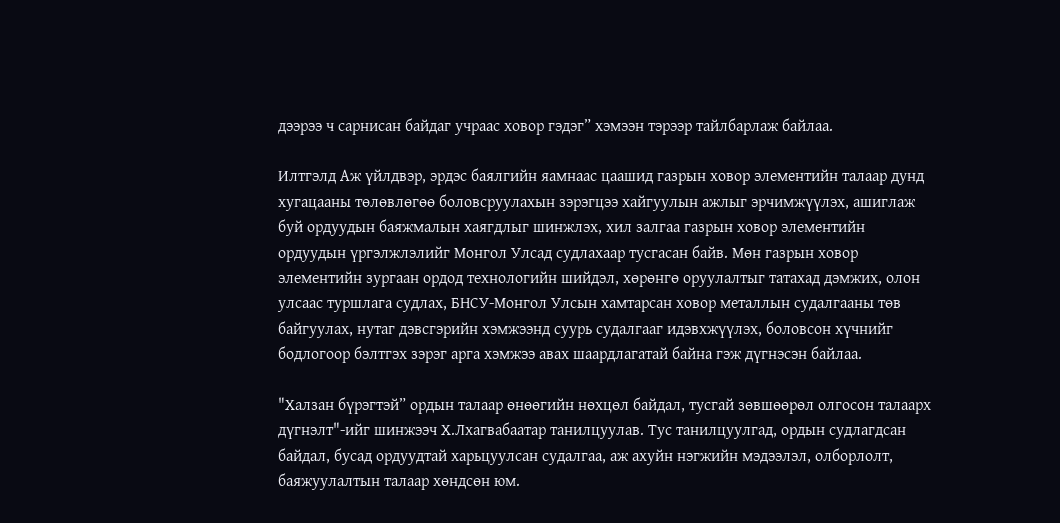дээрээ ч сарнисан байдаг учраас ховор гэдэг” хэмээн тэрээр тайлбарлаж байлаа.

Илтгэлд Аж үйлдвэр, эрдэс баялгийн яамнаас цаашид газрын ховор элементийн талаар дунд хугацааны төлөвлөгөө боловсруулахын зэрэгцээ хайгуулын ажлыг эрчимжүүлэх, ашиглаж буй ордуудын баяжмалын хаягдлыг шинжлэх, хил залгаа газрын ховор элементийн ордуудын үргэлжлэлийг Монгол Улсад судлахаар тусгасан байв. Мөн газрын ховор элементийн зургаан ордод технологийн шийдэл, хөрөнгө оруулалтыг татахад дэмжих, олон улсаас туршлага судлах, БНСУ-Монгол Улсын хамтарсан ховор металлын судалгааны төв байгуулах, нутаг дэвсгэрийн хэмжээнд суурь судалгааг идэвхжүүлэх, боловсон хүчнийг бодлогоор бэлтгэх зэрэг арга хэмжээ авах шаардлагатай байна гэж дүгнэсэн байлаа.

"Халзан бүрэгтэй” ордын талаар өнөөгийн нөхцөл байдал, тусгай зөвшөөрөл олгосон талаарх дүгнэлт"-ийг шинжээч Х.Лхагвабаатар танилцуулав. Тус танилцуулгад, ордын судлагдсан байдал, бусад ордуудтай харьцуулсан судалгаа, аж ахуйн нэгжийн мэдээлэл, олборлолт, баяжуулалтын талаар хөндсөн юм.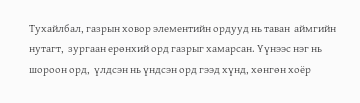Тухайлбал, газрын ховор элементийн ордууд нь таван  аймгийн нутагт,  зургаан ерөнхий орд газрыг хамарсан. Үүнээс нэг нь шороон орд,  үлдсэн нь үндсэн орд гээд хүнд, хөнгөн хоёр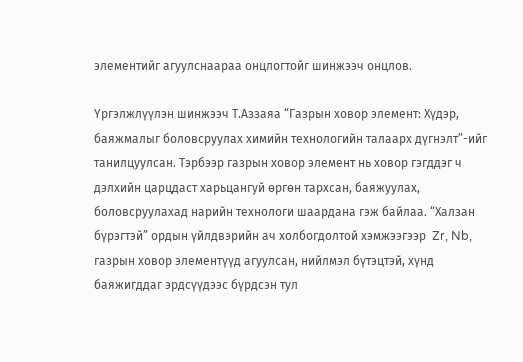элементийг агуулснаараа онцлогтойг шинжээч онцлов.

Үргэлжлүүлэн шинжээч Т.Аззаяа “Газрын ховор элемент: Хүдэр, баяжмалыг боловсруулах химийн технологийн талаарх дүгнэлт”-ийг танилцуулсан. Тэрбээр газрын ховор элемент нь ховор гэгддэг ч дэлхийн царцдаст харьцангуй өргөн тархсан, баяжуулах, боловсруулахад нарийн технологи шаардана гэж байлаа. “Халзан бүрэгтэй” ордын үйлдвэрийн ач холбогдолтой хэмжээгээр  Zr, Nb, газрын ховор элементүүд агуулсан, нийлмэл бүтэцтэй, хүнд баяжигддаг эрдсүүдээс бүрдсэн тул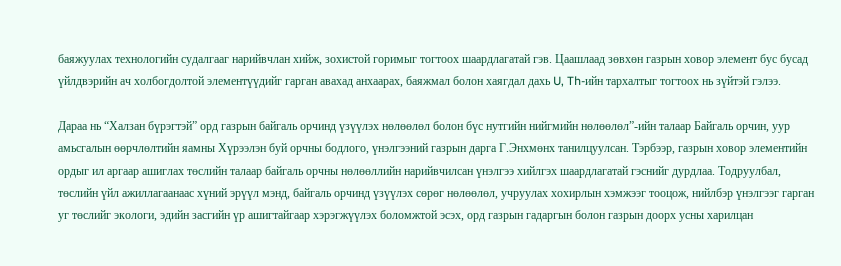баяжуулах технологийн судалгааг нарийвчлан хийж, зохистой горимыг тогтоох шаардлагатай гэв. Цаашлаад зөвхөн газрын ховор элемент бус бусад үйлдвэрийн ач холбогдолтой элементүүдийг гарган авахад анхаарах, баяжмал болон хаягдал дахь U, Th-ийн тархалтыг тогтоох нь зүйтэй гэлээ.

Дараа нь “Халзан бүрэгтэй” орд газрын байгаль орчинд үзүүлэх нөлөөлөл болон бүс нутгийн нийгмийн нөлөөлөл”-ийн талаар Байгаль орчин, уур амьсгалын өөрчлөлтийн яамны Хүрээлэн буй орчны бодлого, үнэлгээний газрын дарга Г.Энхмөнх танилцуулсан. Тэрбээр, газрын ховор элементийн ордыг ил аргаар ашиглах төслийн талаар байгаль орчны нөлөөллийн нарийвчилсан үнэлгээ хийлгэх шаардлагатай гэснийг дурдлаа. Тодруулбал, төслийн үйл ажиллагаанаас хүний эрүүл мэнд, байгаль орчинд үзүүлэх сөрөг нөлөөлөл, учруулах хохирлын хэмжээг тооцож, нийлбэр үнэлгээг гарган уг төслийг экологи, эдийн засгийн үр ашигтайгаар хэрэгжүүлэх боломжтой эсэх, орд газрын гадаргын болон газрын доорх усны харилцан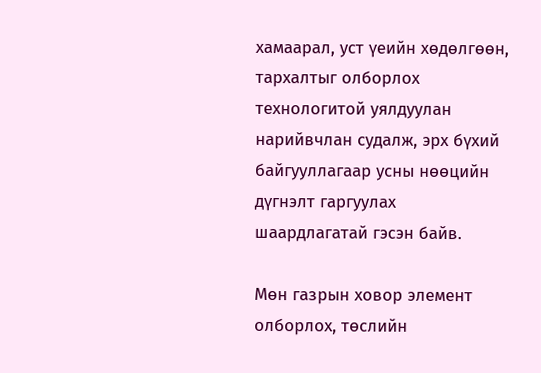хамаарал, уст үеийн хөдөлгөөн, тархалтыг олборлох технологитой уялдуулан нарийвчлан судалж, эрх бүхий байгууллагаар усны нөөцийн дүгнэлт гаргуулах шаардлагатай гэсэн байв.

Мөн газрын ховор элемент олборлох, төслийн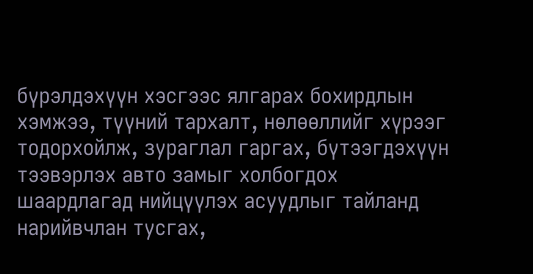бүрэлдэхүүн хэсгээс ялгарах бохирдлын хэмжээ, түүний тархалт, нөлөөллийг хүрээг тодорхойлж, зураглал гаргах, бүтээгдэхүүн тээвэрлэх авто замыг холбогдох шаардлагад нийцүүлэх асуудлыг тайланд нарийвчлан тусгах,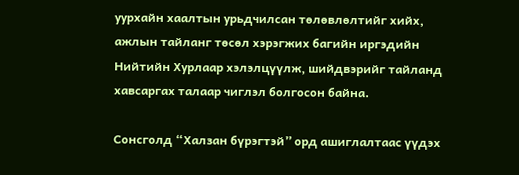уурхайн хаалтын урьдчилсан төлөвлөлтийг хийх, ажлын тайланг төсөл хэрэгжих багийн иргэдийн Нийтийн Хурлаар хэлэлцүүлж, шийдвэрийг тайланд хавсаргах талаар чиглэл болгосон байна.

Сонсголд “Халзан бүрэгтэй” орд ашиглалтаас үүдэх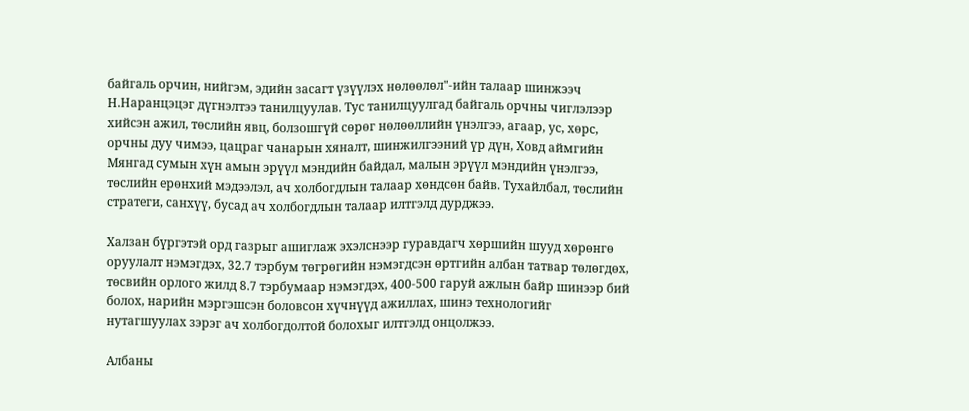байгаль орчин, нийгэм, эдийн засагт үзүүлэх нөлөөлөл"-ийн талаар шинжээч Н.Наранцэцэг дүгнэлтээ танилцуулав. Тус танилцуулгад байгаль орчны чиглэлээр хийсэн ажил, төслийн явц, болзошгүй сөрөг нөлөөллийн үнэлгээ, агаар, ус, хөрс, орчны дуу чимээ, цацраг чанарын хяналт, шинжилгээний үр дүн, Ховд аймгийн Мянгад сумын хүн амын эрүүл мэндийн байдал, малын эрүүл мэндийн үнэлгээ, төслийн ерөнхий мэдээлэл, ач холбогдлын талаар хөндсөн байв. Тухайлбал, төслийн стратеги, санхүү, бусад ач холбогдлын талаар илтгэлд дурджээ.

Халзан бүргэтэй орд газрыг ашиглаж эхэлснээр гуравдагч хөршийн шууд хөрөнгө оруулалт нэмэгдэх, 32.7 тэрбум төгрөгийн нэмэгдсэн өртгийн албан татвар төлөгдөх, төсвийн орлого жилд 8.7 тэрбумаар нэмэгдэх, 400-500 гаруй ажлын байр шинээр бий болох, нарийн мэргэшсэн боловсон хүчнүүд ажиллах, шинэ технологийг нутагшуулах зэрэг ач холбогдолтой болохыг илтгэлд онцолжээ.

Албаны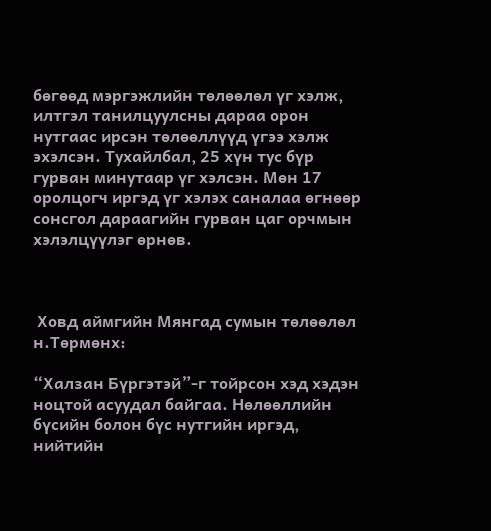бөгөөд мэргэжлийн төлөөлөл үг хэлж, илтгэл танилцуулсны дараа орон нутгаас ирсэн төлөөллүүд үгээ хэлж эхэлсэн. Тухайлбал, 25 хүн тус бүр гурван минутаар үг хэлсэн. Мөн 17 оролцогч иргэд үг хэлэх саналаа өгнөөр сонсгол дараагийн гурван цаг орчмын хэлэлцүүлэг өрнөв.



 Ховд аймгийн Мянгад сумын төлөөлөл н.Төрмөнх:

“Халзан Бүргэтэй”-г тойрсон хэд хэдэн ноцтой асуудал байгаа. Нөлөөллийн бүсийн болон бүс нутгийн иргэд, нийтийн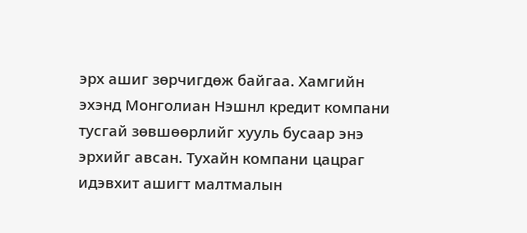эрх ашиг зөрчигдөж байгаа. Хамгийн эхэнд Монголиан Нэшнл кредит компани тусгай зөвшөөрлийг хууль бусаар энэ эрхийг авсан. Тухайн компани цацраг идэвхит ашигт малтмалын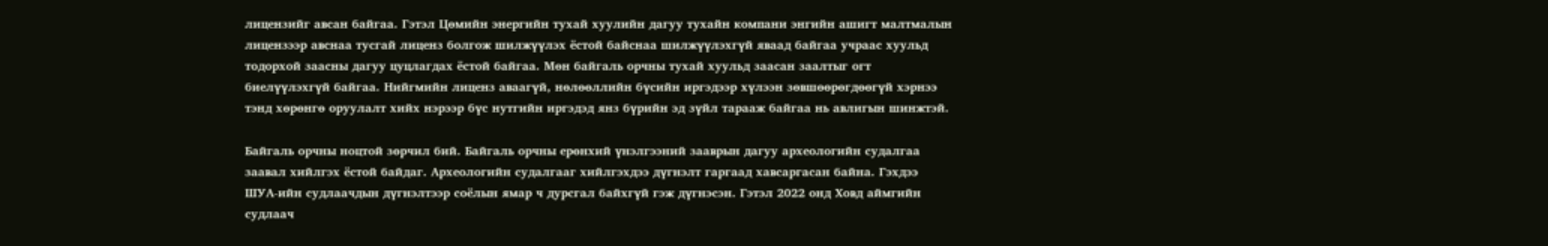лицензийг авсан байгаа. Гэтэл Цөмийн энергийн тухай хуулийн дагуу тухайн компани энгийн ашигт малтмалын лицензээр авснаа тусгай лиценз болгож шилжүүлэх ёстой байснаа шилжүүлэхгүй яваад байгаа учраас хуульд тодорхой заасны дагуу цуцлагдах ёстой байгаа. Мөн байгаль орчны тухай хуульд заасан заалтыг огт биелүүлэхгүй байгаа. Нийгмийн лиценз аваагүй, нөлөөллийн бүсийн иргэдээр хүлээн зөвшөөрөгдөөгүй хэрнээ тэнд хөрөнгө оруулалт хийх нэрээр бүс нутгийн иргэдэд янз бүрийн эд зүйл тарааж байгаа нь авлигын шинжтэй.

Байгаль орчны ноцтой зөрчил бий. Байгаль орчны ерөнхий үнэлгээний зааврын дагуу археологийн судалгаа заавал хийлгэх ёстой байдаг. Археологийн судалгааг хийлгэхдээ дүгнэлт гаргаад хавсаргасан байна. Гэхдээ ШУА-ийн судлаачдын дүгнэлтээр соёлын ямар ч дурсгал байхгүй гэж дүгнэсэн. Гэтэл 2022 онд Ховд аймгийн судлаач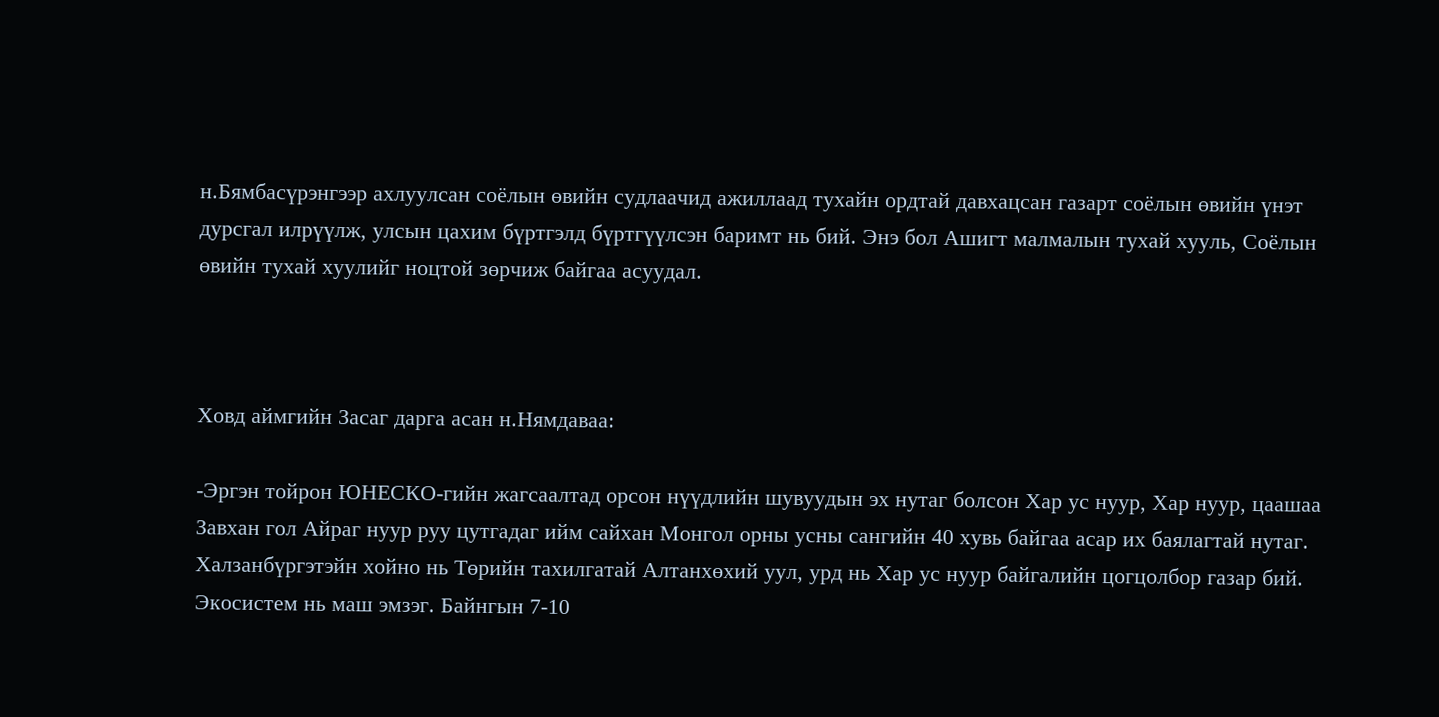н.Бямбасүрэнгээр ахлуулсан соёлын өвийн судлаачид ажиллаад тухайн ордтай давхацсан газарт соёлын өвийн үнэт дурсгал илрүүлж, улсын цахим бүртгэлд бүртгүүлсэн баримт нь бий. Энэ бол Ашигт малмалын тухай хууль, Соёлын өвийн тухай хуулийг ноцтой зөрчиж байгаа асуудал.



Ховд аймгийн Засаг дарга асан н.Нямдаваа:

-Эргэн тойрон ЮНЕСКО-гийн жагсаалтад орсон нүүдлийн шувуудын эх нутаг болсон Хар ус нуур, Хар нуур, цаашаа Завхан гол Айраг нуур руу цутгадаг ийм сайхан Монгол орны усны сангийн 40 хувь байгаа асар их баялагтай нутаг. Халзанбүргэтэйн хойно нь Төрийн тахилгатай Алтанхөхий уул, урд нь Хар ус нуур байгалийн цогцолбор газар бий. Экосистем нь маш эмзэг. Байнгын 7-10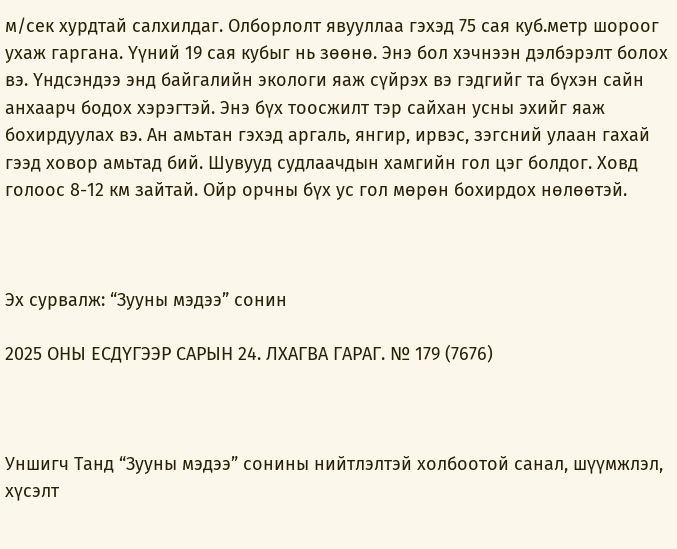м/сек хурдтай салхилдаг. Олборлолт явууллаа гэхэд 75 сая куб.метр шороог ухаж гаргана. Үүний 19 сая кубыг нь зөөнө. Энэ бол хэчнээн дэлбэрэлт болох вэ. Үндсэндээ энд байгалийн экологи яаж сүйрэх вэ гэдгийг та бүхэн сайн анхаарч бодох хэрэгтэй. Энэ бүх тоосжилт тэр сайхан усны эхийг яаж бохирдуулах вэ. Ан амьтан гэхэд аргаль, янгир, ирвэс, зэгсний улаан гахай гээд ховор амьтад бий. Шувууд судлаачдын хамгийн гол цэг болдог. Ховд голоос 8-12 км зайтай. Ойр орчны бүх ус гол мөрөн бохирдох нөлөөтэй.



Эх сурвалж: “Зууны мэдээ” сонин

2025 ОНЫ ЕСДҮГЭЭР САРЫН 24. ЛХАГВА ГАРАГ. № 179 (7676)



Уншигч Танд “Зууны мэдээ” сонины нийтлэлтэй холбоотой санал, шүүмжлэл, хүсэлт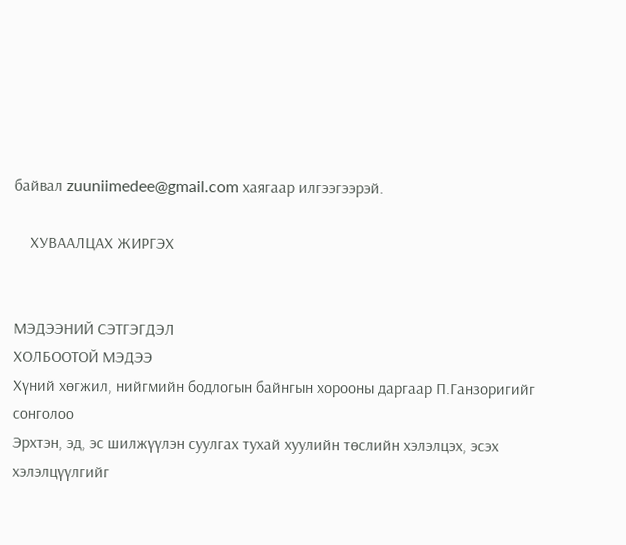байвал zuuniimedee@gmail.com хаягаар илгээгээрэй.

    ХУВААЛЦАХ ЖИРГЭХ


МЭДЭЭНИЙ СЭТГЭГДЭЛ
ХОЛБООТОЙ МЭДЭЭ
Хүний хөгжил, нийгмийн бодлогын байнгын хорооны даргаар П.Ганзоригийг сонголоо
Эрхтэн, эд, эс шилжүүлэн суулгах тухай хуулийн төслийн хэлэлцэх, эсэх хэлэлцүүлгийг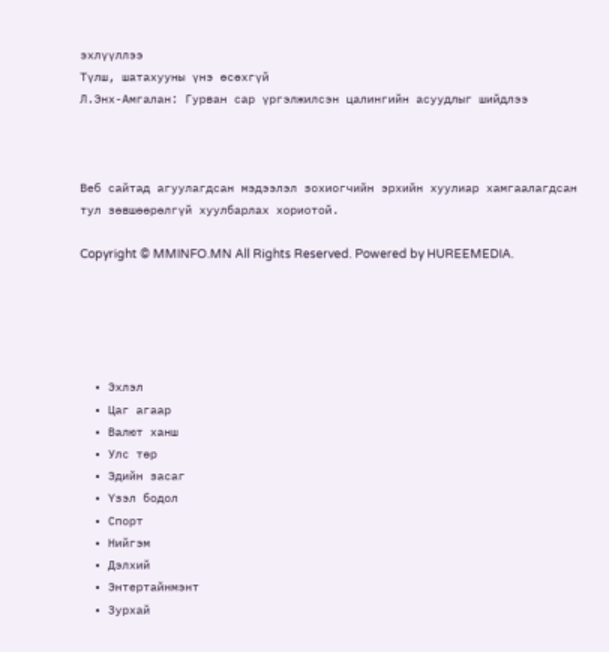эхлүүллээ
Түлш, шатахууны үнэ өсөхгүй
Л.Энх-Амгалан: Гурван сар үргэлжилсэн цалингийн асуудлыг шийдлээ



Веб сайтад агуулагдсан мэдээлэл зохиогчийн эрхийн хуулиар хамгаалагдсан тул зөвшөөрөлгүй хуулбарлах хориотой.

Copyright © MMINFO.MN All Rights Reserved. Powered by HUREEMEDIA.





  • Эхлэл
  • Цаг агаар
  • Валют ханш
  • Улс төр
  • Эдийн засаг
  • Үзэл бодол
  • Спорт
  • Нийгэм
  • Дэлхий
  • Энтертайнмэнт
  • Зурхай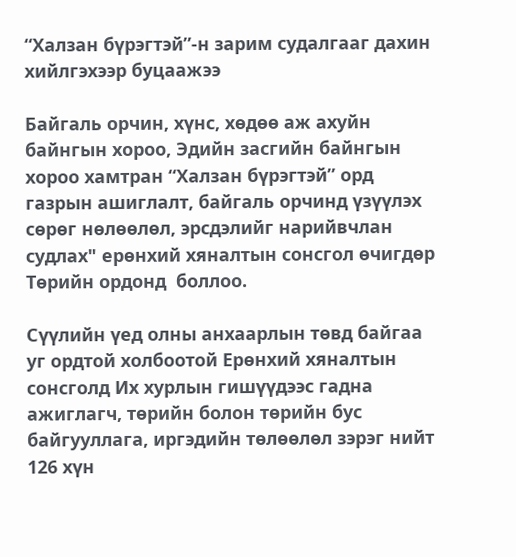“Халзан бүрэгтэй”-н зарим судалгааг дахин хийлгэхээр буцаажээ

Байгаль орчин, хүнс, хөдөө аж ахуйн байнгын хороо, Эдийн засгийн байнгын хороо хамтран “Халзан бүрэгтэй” орд газрын ашиглалт, байгаль орчинд үзүүлэх сөрөг нөлөөлөл, эрсдэлийг нарийвчлан судлах" ерөнхий хяналтын сонсгол өчигдөр Төрийн ордонд  боллоо.

Сүүлийн үед олны анхаарлын төвд байгаа уг ордтой холбоотой Ерөнхий хяналтын сонсголд Их хурлын гишүүдээс гадна ажиглагч, төрийн болон төрийн бус байгууллага, иргэдийн төлөөлөл зэрэг нийт 126 хүн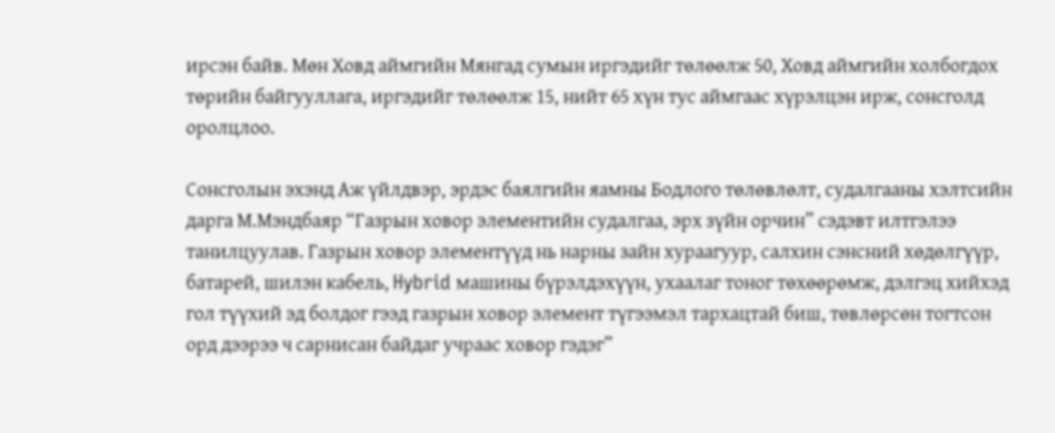ирсэн байв. Мөн Ховд аймгийн Мянгад сумын иргэдийг төлөөлж 50, Ховд аймгийн холбогдох төрийн байгууллага, иргэдийг төлөөлж 15, нийт 65 хүн тус аймгаас хүрэлцэн ирж, сонсголд оролцлоо.

Сонсголын эхэнд Аж үйлдвэр, эрдэс баялгийн яамны Бодлого төлөвлөлт, судалгааны хэлтсийн дарга М.Мэндбаяр “Газрын ховор элементийн судалгаа, эрх зүйн орчин” сэдэвт илтгэлээ танилцуулав. Газрын ховор элементүүд нь нарны зайн хураагуур, салхин сэнсний хөдөлгүүр, батарей, шилэн кабель, Hybrid машины бүрэлдэхүүн, ухаалаг тоног төхөөрөмж, дэлгэц хийхэд гол түүхий эд болдог гээд газрын ховор элемент түгээмэл тархацтай биш, төвлөрсөн тогтсон орд дээрээ ч сарнисан байдаг учраас ховор гэдэг”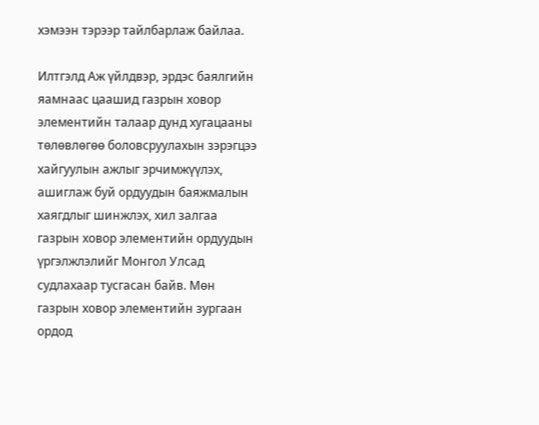хэмээн тэрээр тайлбарлаж байлаа.

Илтгэлд Аж үйлдвэр, эрдэс баялгийн яамнаас цаашид газрын ховор элементийн талаар дунд хугацааны төлөвлөгөө боловсруулахын зэрэгцээ хайгуулын ажлыг эрчимжүүлэх, ашиглаж буй ордуудын баяжмалын хаягдлыг шинжлэх, хил залгаа газрын ховор элементийн ордуудын үргэлжлэлийг Монгол Улсад судлахаар тусгасан байв. Мөн газрын ховор элементийн зургаан ордод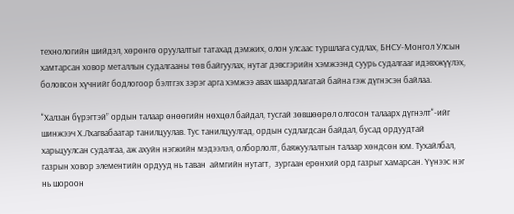технологийн шийдэл, хөрөнгө оруулалтыг татахад дэмжих, олон улсаас туршлага судлах, БНСУ-Монгол Улсын хамтарсан ховор металлын судалгааны төв байгуулах, нутаг дэвсгэрийн хэмжээнд суурь судалгааг идэвхжүүлэх, боловсон хүчнийг бодлогоор бэлтгэх зэрэг арга хэмжээ авах шаардлагатай байна гэж дүгнэсэн байлаа.

"Халзан бүрэгтэй” ордын талаар өнөөгийн нөхцөл байдал, тусгай зөвшөөрөл олгосон талаарх дүгнэлт"-ийг шинжээч Х.Лхагвабаатар танилцуулав. Тус танилцуулгад, ордын судлагдсан байдал, бусад ордуудтай харьцуулсан судалгаа, аж ахуйн нэгжийн мэдээлэл, олборлолт, баяжуулалтын талаар хөндсөн юм. Тухайлбал, газрын ховор элементийн ордууд нь таван  аймгийн нутагт,  зургаан ерөнхий орд газрыг хамарсан. Үүнээс нэг нь шороон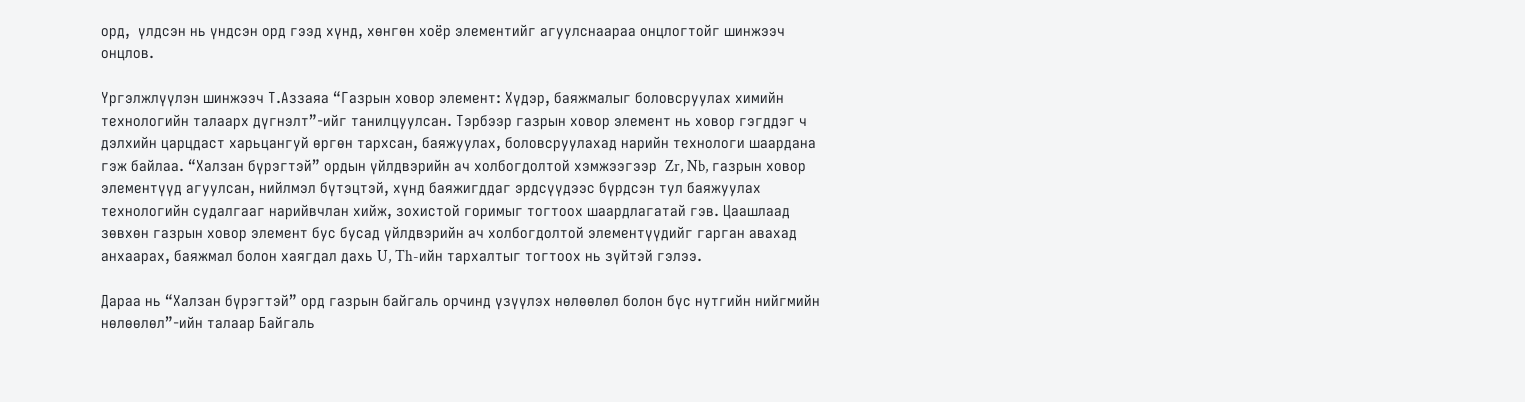орд,  үлдсэн нь үндсэн орд гээд хүнд, хөнгөн хоёр элементийг агуулснаараа онцлогтойг шинжээч онцлов.

Үргэлжлүүлэн шинжээч Т.Аззаяа “Газрын ховор элемент: Хүдэр, баяжмалыг боловсруулах химийн технологийн талаарх дүгнэлт”-ийг танилцуулсан. Тэрбээр газрын ховор элемент нь ховор гэгддэг ч дэлхийн царцдаст харьцангуй өргөн тархсан, баяжуулах, боловсруулахад нарийн технологи шаардана гэж байлаа. “Халзан бүрэгтэй” ордын үйлдвэрийн ач холбогдолтой хэмжээгээр  Zr, Nb, газрын ховор элементүүд агуулсан, нийлмэл бүтэцтэй, хүнд баяжигддаг эрдсүүдээс бүрдсэн тул баяжуулах технологийн судалгааг нарийвчлан хийж, зохистой горимыг тогтоох шаардлагатай гэв. Цаашлаад зөвхөн газрын ховор элемент бус бусад үйлдвэрийн ач холбогдолтой элементүүдийг гарган авахад анхаарах, баяжмал болон хаягдал дахь U, Th-ийн тархалтыг тогтоох нь зүйтэй гэлээ.

Дараа нь “Халзан бүрэгтэй” орд газрын байгаль орчинд үзүүлэх нөлөөлөл болон бүс нутгийн нийгмийн нөлөөлөл”-ийн талаар Байгаль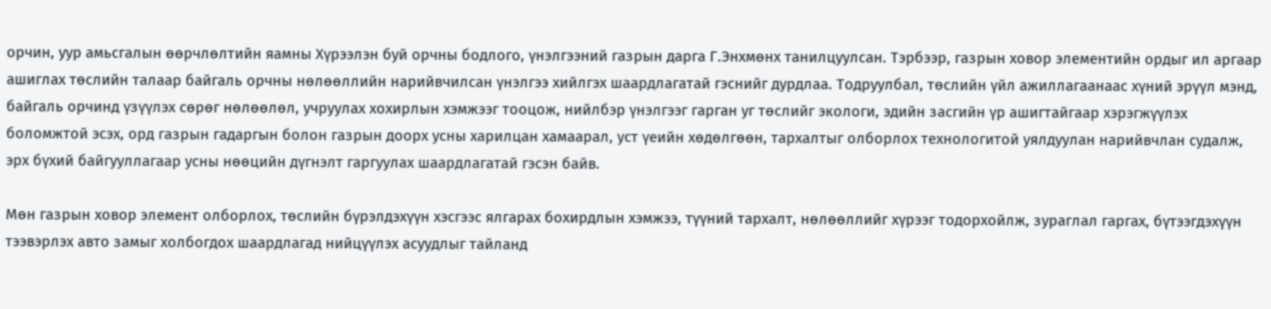орчин, уур амьсгалын өөрчлөлтийн яамны Хүрээлэн буй орчны бодлого, үнэлгээний газрын дарга Г.Энхмөнх танилцуулсан. Тэрбээр, газрын ховор элементийн ордыг ил аргаар ашиглах төслийн талаар байгаль орчны нөлөөллийн нарийвчилсан үнэлгээ хийлгэх шаардлагатай гэснийг дурдлаа. Тодруулбал, төслийн үйл ажиллагаанаас хүний эрүүл мэнд, байгаль орчинд үзүүлэх сөрөг нөлөөлөл, учруулах хохирлын хэмжээг тооцож, нийлбэр үнэлгээг гарган уг төслийг экологи, эдийн засгийн үр ашигтайгаар хэрэгжүүлэх боломжтой эсэх, орд газрын гадаргын болон газрын доорх усны харилцан хамаарал, уст үеийн хөдөлгөөн, тархалтыг олборлох технологитой уялдуулан нарийвчлан судалж, эрх бүхий байгууллагаар усны нөөцийн дүгнэлт гаргуулах шаардлагатай гэсэн байв.

Мөн газрын ховор элемент олборлох, төслийн бүрэлдэхүүн хэсгээс ялгарах бохирдлын хэмжээ, түүний тархалт, нөлөөллийг хүрээг тодорхойлж, зураглал гаргах, бүтээгдэхүүн тээвэрлэх авто замыг холбогдох шаардлагад нийцүүлэх асуудлыг тайланд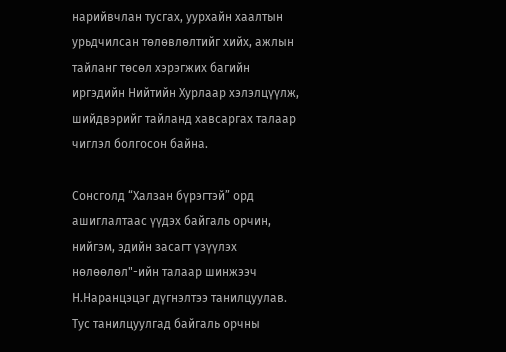нарийвчлан тусгах, уурхайн хаалтын урьдчилсан төлөвлөлтийг хийх, ажлын тайланг төсөл хэрэгжих багийн иргэдийн Нийтийн Хурлаар хэлэлцүүлж, шийдвэрийг тайланд хавсаргах талаар чиглэл болгосон байна.

Сонсголд “Халзан бүрэгтэй” орд ашиглалтаас үүдэх байгаль орчин, нийгэм, эдийн засагт үзүүлэх нөлөөлөл"-ийн талаар шинжээч Н.Наранцэцэг дүгнэлтээ танилцуулав. Тус танилцуулгад байгаль орчны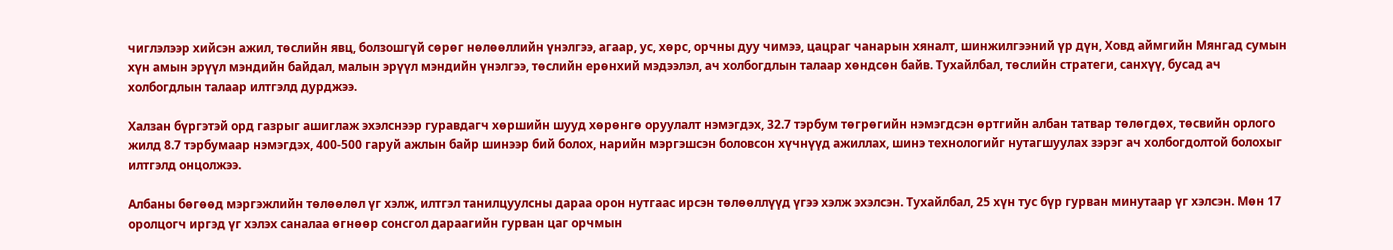чиглэлээр хийсэн ажил, төслийн явц, болзошгүй сөрөг нөлөөллийн үнэлгээ, агаар, ус, хөрс, орчны дуу чимээ, цацраг чанарын хяналт, шинжилгээний үр дүн, Ховд аймгийн Мянгад сумын хүн амын эрүүл мэндийн байдал, малын эрүүл мэндийн үнэлгээ, төслийн ерөнхий мэдээлэл, ач холбогдлын талаар хөндсөн байв. Тухайлбал, төслийн стратеги, санхүү, бусад ач холбогдлын талаар илтгэлд дурджээ.

Халзан бүргэтэй орд газрыг ашиглаж эхэлснээр гуравдагч хөршийн шууд хөрөнгө оруулалт нэмэгдэх, 32.7 тэрбум төгрөгийн нэмэгдсэн өртгийн албан татвар төлөгдөх, төсвийн орлого жилд 8.7 тэрбумаар нэмэгдэх, 400-500 гаруй ажлын байр шинээр бий болох, нарийн мэргэшсэн боловсон хүчнүүд ажиллах, шинэ технологийг нутагшуулах зэрэг ач холбогдолтой болохыг илтгэлд онцолжээ.

Албаны бөгөөд мэргэжлийн төлөөлөл үг хэлж, илтгэл танилцуулсны дараа орон нутгаас ирсэн төлөөллүүд үгээ хэлж эхэлсэн. Тухайлбал, 25 хүн тус бүр гурван минутаар үг хэлсэн. Мөн 17 оролцогч иргэд үг хэлэх саналаа өгнөөр сонсгол дараагийн гурван цаг орчмын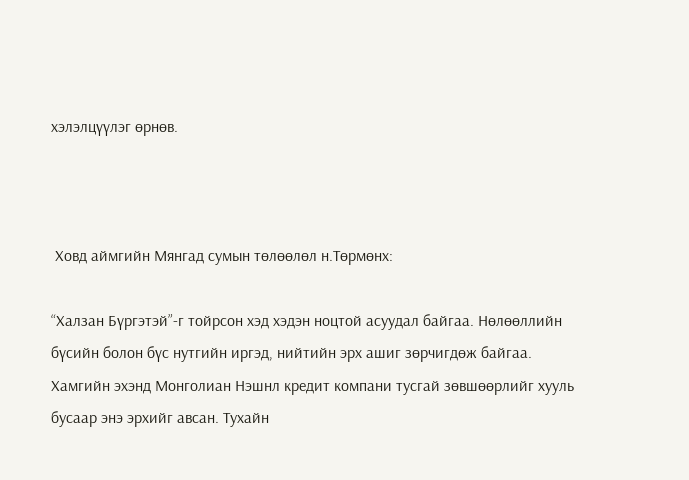хэлэлцүүлэг өрнөв.



 Ховд аймгийн Мянгад сумын төлөөлөл н.Төрмөнх:

“Халзан Бүргэтэй”-г тойрсон хэд хэдэн ноцтой асуудал байгаа. Нөлөөллийн бүсийн болон бүс нутгийн иргэд, нийтийн эрх ашиг зөрчигдөж байгаа. Хамгийн эхэнд Монголиан Нэшнл кредит компани тусгай зөвшөөрлийг хууль бусаар энэ эрхийг авсан. Тухайн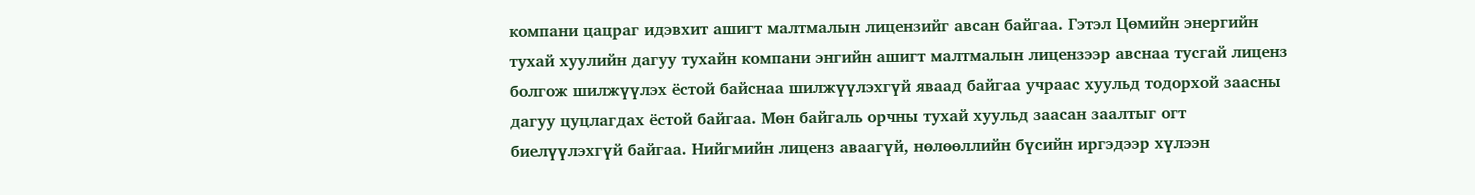компани цацраг идэвхит ашигт малтмалын лицензийг авсан байгаа. Гэтэл Цөмийн энергийн тухай хуулийн дагуу тухайн компани энгийн ашигт малтмалын лицензээр авснаа тусгай лиценз болгож шилжүүлэх ёстой байснаа шилжүүлэхгүй яваад байгаа учраас хуульд тодорхой заасны дагуу цуцлагдах ёстой байгаа. Мөн байгаль орчны тухай хуульд заасан заалтыг огт биелүүлэхгүй байгаа. Нийгмийн лиценз аваагүй, нөлөөллийн бүсийн иргэдээр хүлээн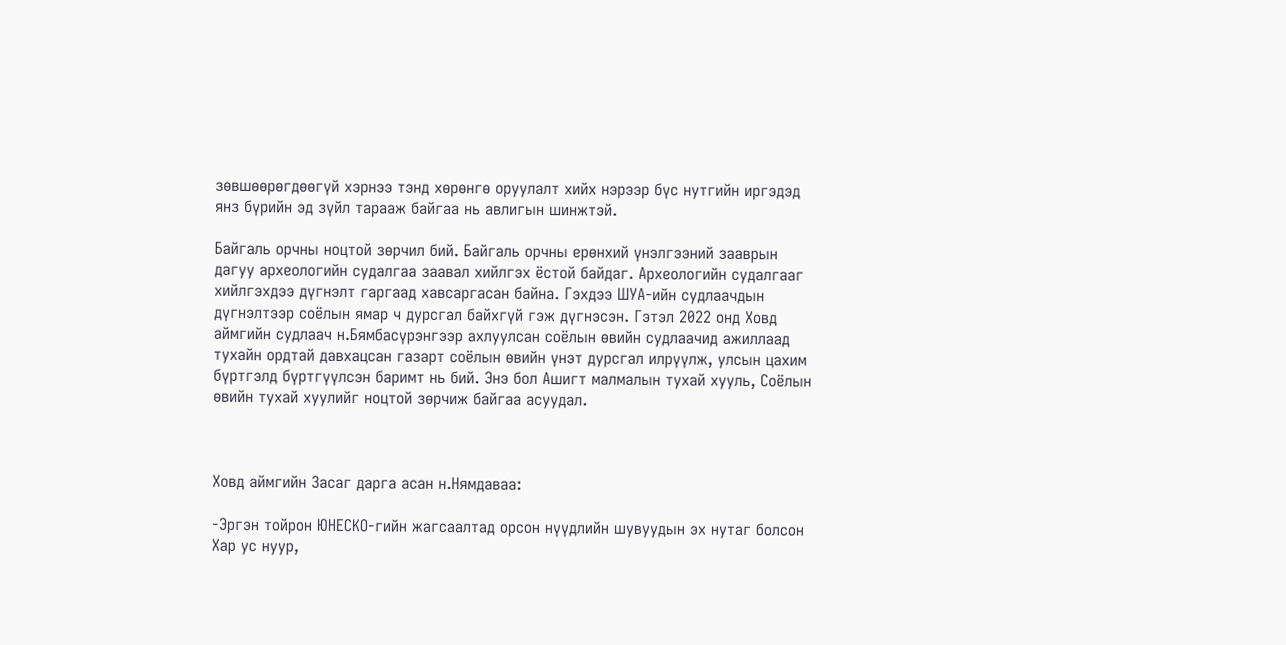зөвшөөрөгдөөгүй хэрнээ тэнд хөрөнгө оруулалт хийх нэрээр бүс нутгийн иргэдэд янз бүрийн эд зүйл тарааж байгаа нь авлигын шинжтэй.

Байгаль орчны ноцтой зөрчил бий. Байгаль орчны ерөнхий үнэлгээний зааврын дагуу археологийн судалгаа заавал хийлгэх ёстой байдаг. Археологийн судалгааг хийлгэхдээ дүгнэлт гаргаад хавсаргасан байна. Гэхдээ ШУА-ийн судлаачдын дүгнэлтээр соёлын ямар ч дурсгал байхгүй гэж дүгнэсэн. Гэтэл 2022 онд Ховд аймгийн судлаач н.Бямбасүрэнгээр ахлуулсан соёлын өвийн судлаачид ажиллаад тухайн ордтай давхацсан газарт соёлын өвийн үнэт дурсгал илрүүлж, улсын цахим бүртгэлд бүртгүүлсэн баримт нь бий. Энэ бол Ашигт малмалын тухай хууль, Соёлын өвийн тухай хуулийг ноцтой зөрчиж байгаа асуудал.



Ховд аймгийн Засаг дарга асан н.Нямдаваа:

-Эргэн тойрон ЮНЕСКО-гийн жагсаалтад орсон нүүдлийн шувуудын эх нутаг болсон Хар ус нуур,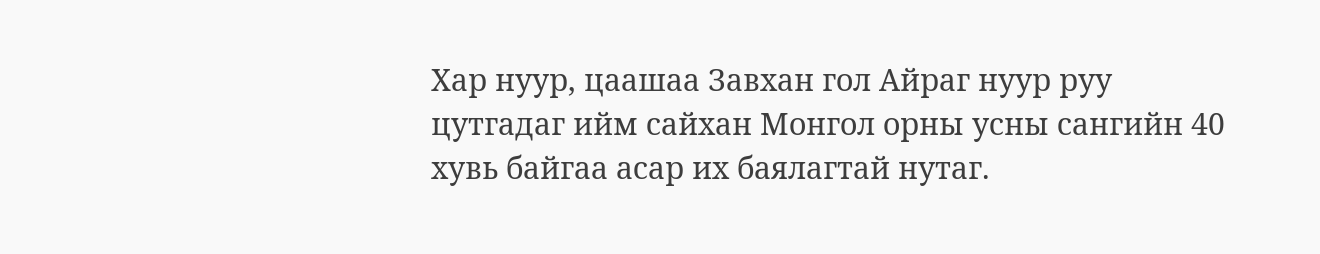Хар нуур, цаашаа Завхан гол Айраг нуур руу цутгадаг ийм сайхан Монгол орны усны сангийн 40 хувь байгаа асар их баялагтай нутаг.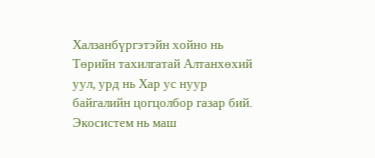Халзанбүргэтэйн хойно нь Төрийн тахилгатай Алтанхөхий уул, урд нь Хар ус нуур байгалийн цогцолбор газар бий. Экосистем нь маш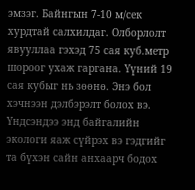эмзэг. Байнгын 7-10 м/сек хурдтай салхилдаг. Олборлолт явууллаа гэхэд 75 сая куб.метр шороог ухаж гаргана. Үүний 19 сая кубыг нь зөөнө. Энэ бол хэчнээн дэлбэрэлт болох вэ. Үндсэндээ энд байгалийн экологи яаж сүйрэх вэ гэдгийг та бүхэн сайн анхаарч бодох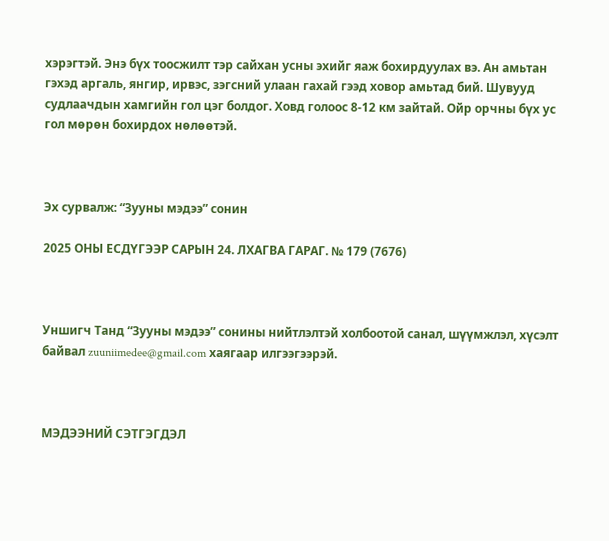хэрэгтэй. Энэ бүх тоосжилт тэр сайхан усны эхийг яаж бохирдуулах вэ. Ан амьтан гэхэд аргаль, янгир, ирвэс, зэгсний улаан гахай гээд ховор амьтад бий. Шувууд судлаачдын хамгийн гол цэг болдог. Ховд голоос 8-12 км зайтай. Ойр орчны бүх ус гол мөрөн бохирдох нөлөөтэй.



Эх сурвалж: “Зууны мэдээ” сонин

2025 ОНЫ ЕСДҮГЭЭР САРЫН 24. ЛХАГВА ГАРАГ. № 179 (7676)



Уншигч Танд “Зууны мэдээ” сонины нийтлэлтэй холбоотой санал, шүүмжлэл, хүсэлт байвал zuuniimedee@gmail.com хаягаар илгээгээрэй.



МЭДЭЭНИЙ СЭТГЭГДЭЛ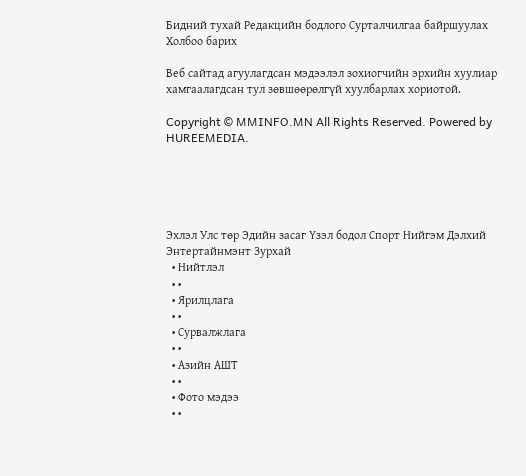Бидний тухай Редакцийн бодлого Сурталчилгаа байршуулах Холбоо барих

Веб сайтад агуулагдсан мэдээлэл зохиогчийн эрхийн хуулиар хамгаалагдсан тул зөвшөөрөлгүй хуулбарлах хориотой.

Copyright © MMINFO.MN All Rights Reserved. Powered by HUREEMEDIA.





Эхлэл Улс төр Эдийн засаг Үзэл бодол Спорт Нийгэм Дэлхий Энтертайнмэнт Зурхай
  • Нийтлэл
  • •
  • Ярилцлага
  • •
  • Сурвалжлага
  • •
  • Азийн АШТ
  • •
  • Фото мэдээ
  • •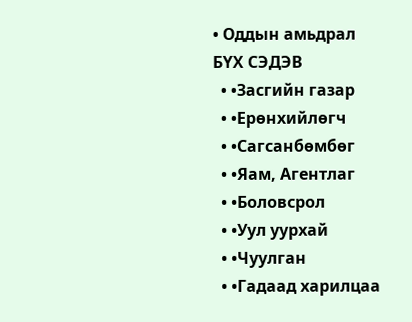• Оддын амьдрал
БҮХ СЭДЭВ
  • •Засгийн газар
  • •Ерөнхийлөгч
  • •Сагсанбөмбөг
  • •Яам, Агентлаг
  • •Боловсрол
  • •Уул уурхай
  • •Чуулган
  • •Гадаад харилцаа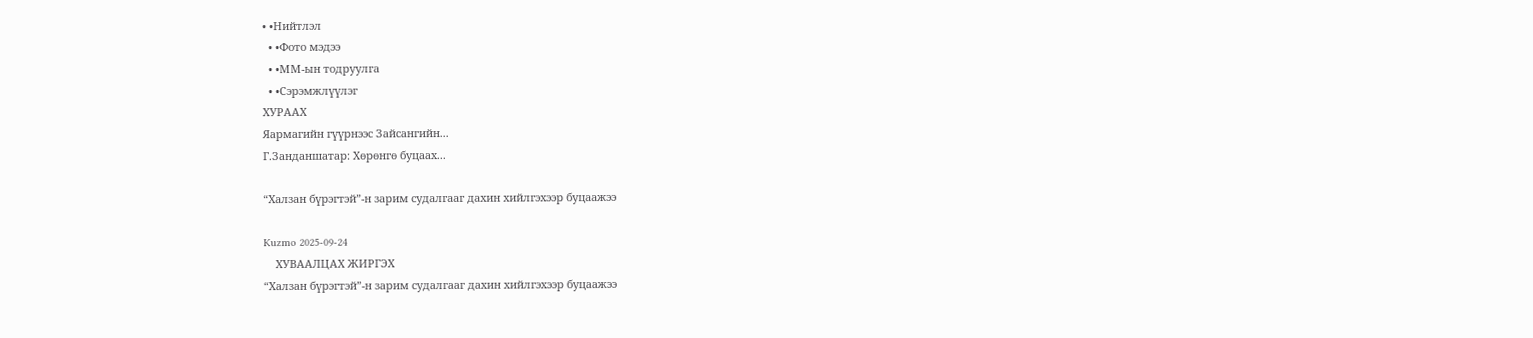• •Нийтлэл
  • •Фото мэдээ
  • •ММ-ын тодруулга
  • •Сэрэмжлүүлэг
ХУРААХ
Яармагийн гүүрнээс Зайсангийн...
Г.Занданшатар: Хөрөнгө буцаах...

“Халзан бүрэгтэй”-н зарим судалгааг дахин хийлгэхээр буцаажээ

Kuzmo 2025-09-24
    ХУВААЛЦАХ ЖИРГЭХ
“Халзан бүрэгтэй”-н зарим судалгааг дахин хийлгэхээр буцаажээ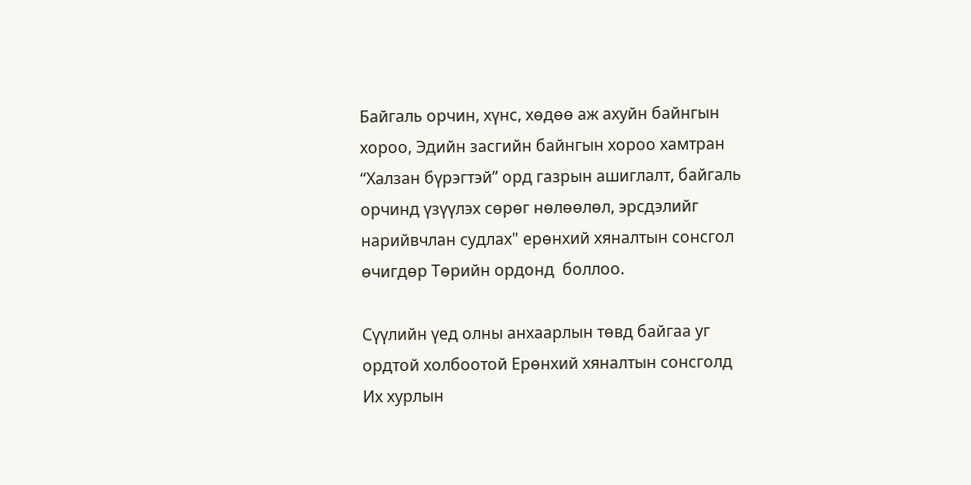Байгаль орчин, хүнс, хөдөө аж ахуйн байнгын хороо, Эдийн засгийн байнгын хороо хамтран “Халзан бүрэгтэй” орд газрын ашиглалт, байгаль орчинд үзүүлэх сөрөг нөлөөлөл, эрсдэлийг нарийвчлан судлах" ерөнхий хяналтын сонсгол өчигдөр Төрийн ордонд  боллоо.

Сүүлийн үед олны анхаарлын төвд байгаа уг ордтой холбоотой Ерөнхий хяналтын сонсголд Их хурлын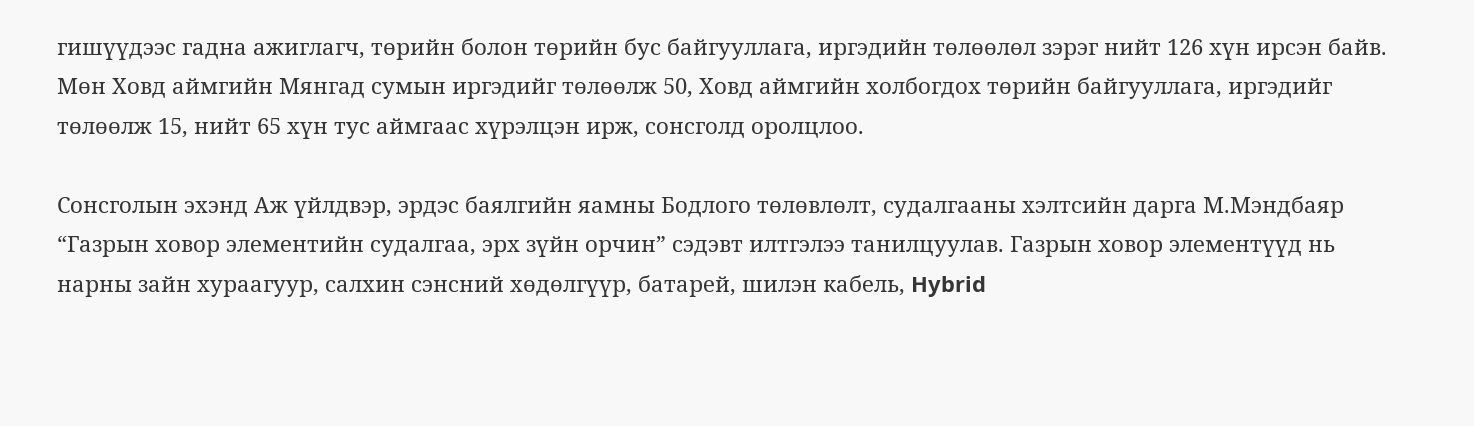гишүүдээс гадна ажиглагч, төрийн болон төрийн бус байгууллага, иргэдийн төлөөлөл зэрэг нийт 126 хүн ирсэн байв. Мөн Ховд аймгийн Мянгад сумын иргэдийг төлөөлж 50, Ховд аймгийн холбогдох төрийн байгууллага, иргэдийг төлөөлж 15, нийт 65 хүн тус аймгаас хүрэлцэн ирж, сонсголд оролцлоо.

Сонсголын эхэнд Аж үйлдвэр, эрдэс баялгийн яамны Бодлого төлөвлөлт, судалгааны хэлтсийн дарга М.Мэндбаяр “Газрын ховор элементийн судалгаа, эрх зүйн орчин” сэдэвт илтгэлээ танилцуулав. Газрын ховор элементүүд нь нарны зайн хураагуур, салхин сэнсний хөдөлгүүр, батарей, шилэн кабель, Hybrid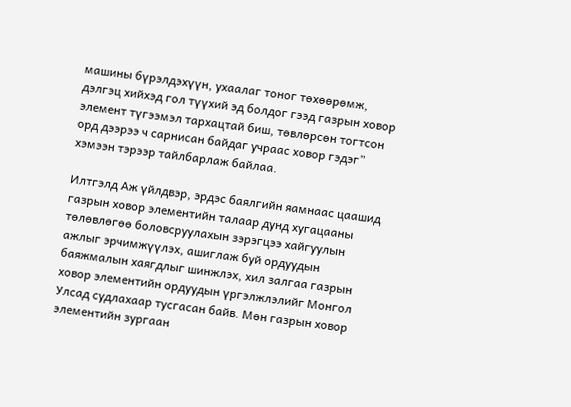машины бүрэлдэхүүн, ухаалаг тоног төхөөрөмж, дэлгэц хийхэд гол түүхий эд болдог гээд газрын ховор элемент түгээмэл тархацтай биш, төвлөрсөн тогтсон орд дээрээ ч сарнисан байдаг учраас ховор гэдэг” хэмээн тэрээр тайлбарлаж байлаа.

Илтгэлд Аж үйлдвэр, эрдэс баялгийн яамнаас цаашид газрын ховор элементийн талаар дунд хугацааны төлөвлөгөө боловсруулахын зэрэгцээ хайгуулын ажлыг эрчимжүүлэх, ашиглаж буй ордуудын баяжмалын хаягдлыг шинжлэх, хил залгаа газрын ховор элементийн ордуудын үргэлжлэлийг Монгол Улсад судлахаар тусгасан байв. Мөн газрын ховор элементийн зургаан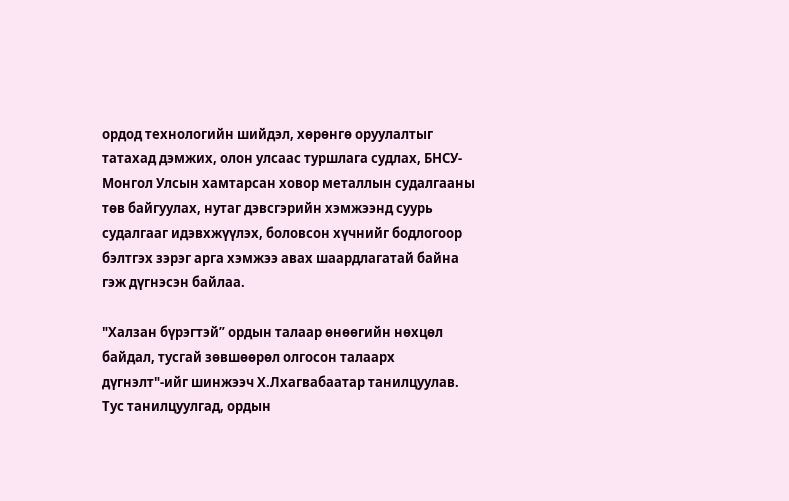ордод технологийн шийдэл, хөрөнгө оруулалтыг татахад дэмжих, олон улсаас туршлага судлах, БНСУ-Монгол Улсын хамтарсан ховор металлын судалгааны төв байгуулах, нутаг дэвсгэрийн хэмжээнд суурь судалгааг идэвхжүүлэх, боловсон хүчнийг бодлогоор бэлтгэх зэрэг арга хэмжээ авах шаардлагатай байна гэж дүгнэсэн байлаа.

"Халзан бүрэгтэй” ордын талаар өнөөгийн нөхцөл байдал, тусгай зөвшөөрөл олгосон талаарх дүгнэлт"-ийг шинжээч Х.Лхагвабаатар танилцуулав. Тус танилцуулгад, ордын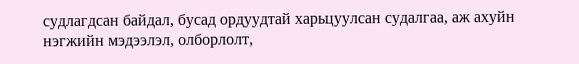судлагдсан байдал, бусад ордуудтай харьцуулсан судалгаа, аж ахуйн нэгжийн мэдээлэл, олборлолт,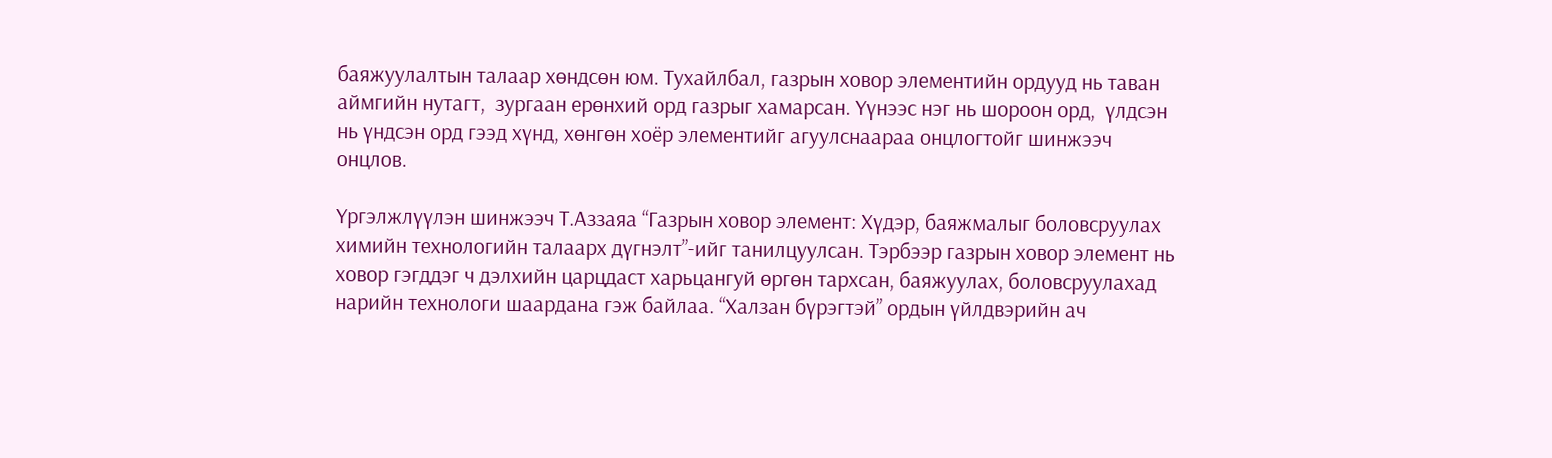баяжуулалтын талаар хөндсөн юм. Тухайлбал, газрын ховор элементийн ордууд нь таван  аймгийн нутагт,  зургаан ерөнхий орд газрыг хамарсан. Үүнээс нэг нь шороон орд,  үлдсэн нь үндсэн орд гээд хүнд, хөнгөн хоёр элементийг агуулснаараа онцлогтойг шинжээч онцлов.

Үргэлжлүүлэн шинжээч Т.Аззаяа “Газрын ховор элемент: Хүдэр, баяжмалыг боловсруулах химийн технологийн талаарх дүгнэлт”-ийг танилцуулсан. Тэрбээр газрын ховор элемент нь ховор гэгддэг ч дэлхийн царцдаст харьцангуй өргөн тархсан, баяжуулах, боловсруулахад нарийн технологи шаардана гэж байлаа. “Халзан бүрэгтэй” ордын үйлдвэрийн ач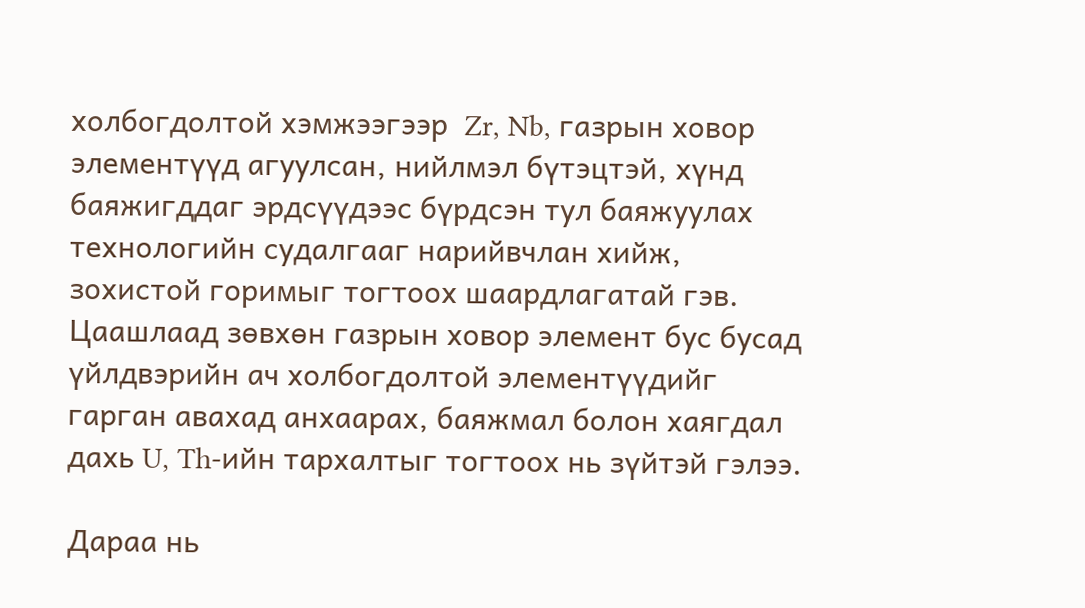холбогдолтой хэмжээгээр  Zr, Nb, газрын ховор элементүүд агуулсан, нийлмэл бүтэцтэй, хүнд баяжигддаг эрдсүүдээс бүрдсэн тул баяжуулах технологийн судалгааг нарийвчлан хийж, зохистой горимыг тогтоох шаардлагатай гэв. Цаашлаад зөвхөн газрын ховор элемент бус бусад үйлдвэрийн ач холбогдолтой элементүүдийг гарган авахад анхаарах, баяжмал болон хаягдал дахь U, Th-ийн тархалтыг тогтоох нь зүйтэй гэлээ.

Дараа нь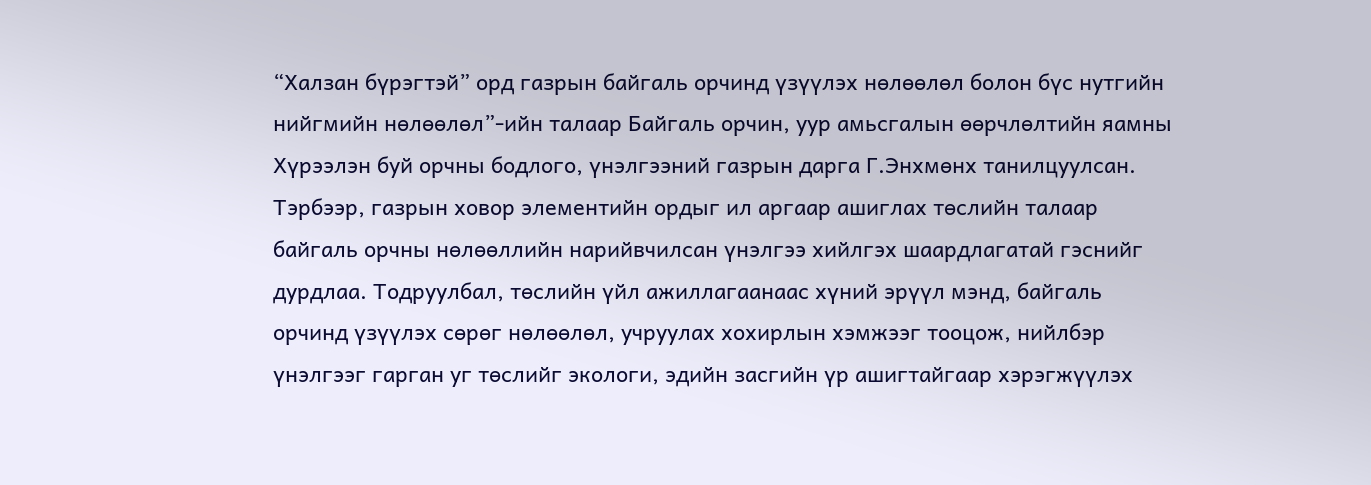“Халзан бүрэгтэй” орд газрын байгаль орчинд үзүүлэх нөлөөлөл болон бүс нутгийн нийгмийн нөлөөлөл”-ийн талаар Байгаль орчин, уур амьсгалын өөрчлөлтийн яамны Хүрээлэн буй орчны бодлого, үнэлгээний газрын дарга Г.Энхмөнх танилцуулсан. Тэрбээр, газрын ховор элементийн ордыг ил аргаар ашиглах төслийн талаар байгаль орчны нөлөөллийн нарийвчилсан үнэлгээ хийлгэх шаардлагатай гэснийг дурдлаа. Тодруулбал, төслийн үйл ажиллагаанаас хүний эрүүл мэнд, байгаль орчинд үзүүлэх сөрөг нөлөөлөл, учруулах хохирлын хэмжээг тооцож, нийлбэр үнэлгээг гарган уг төслийг экологи, эдийн засгийн үр ашигтайгаар хэрэгжүүлэх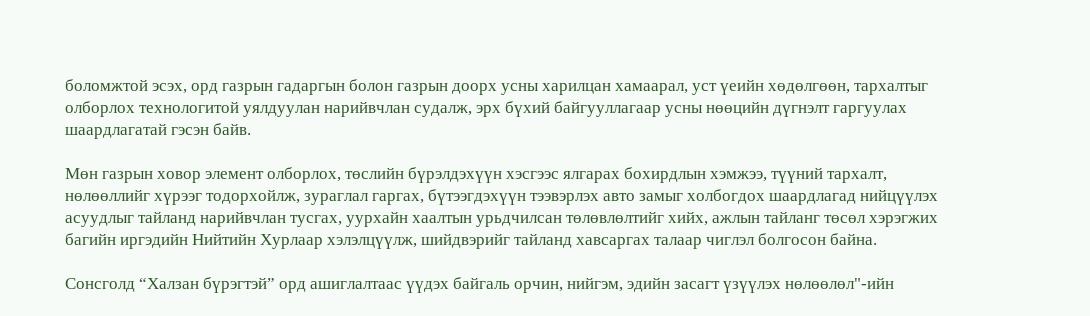боломжтой эсэх, орд газрын гадаргын болон газрын доорх усны харилцан хамаарал, уст үеийн хөдөлгөөн, тархалтыг олборлох технологитой уялдуулан нарийвчлан судалж, эрх бүхий байгууллагаар усны нөөцийн дүгнэлт гаргуулах шаардлагатай гэсэн байв.

Мөн газрын ховор элемент олборлох, төслийн бүрэлдэхүүн хэсгээс ялгарах бохирдлын хэмжээ, түүний тархалт, нөлөөллийг хүрээг тодорхойлж, зураглал гаргах, бүтээгдэхүүн тээвэрлэх авто замыг холбогдох шаардлагад нийцүүлэх асуудлыг тайланд нарийвчлан тусгах, уурхайн хаалтын урьдчилсан төлөвлөлтийг хийх, ажлын тайланг төсөл хэрэгжих багийн иргэдийн Нийтийн Хурлаар хэлэлцүүлж, шийдвэрийг тайланд хавсаргах талаар чиглэл болгосон байна.

Сонсголд “Халзан бүрэгтэй” орд ашиглалтаас үүдэх байгаль орчин, нийгэм, эдийн засагт үзүүлэх нөлөөлөл"-ийн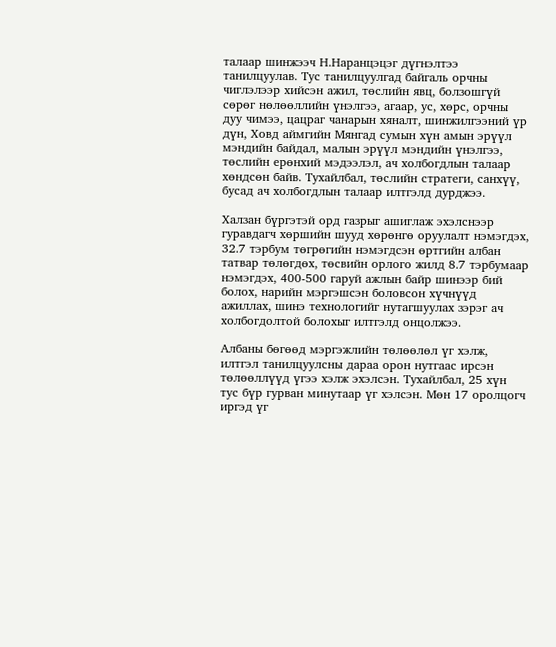талаар шинжээч Н.Наранцэцэг дүгнэлтээ танилцуулав. Тус танилцуулгад байгаль орчны чиглэлээр хийсэн ажил, төслийн явц, болзошгүй сөрөг нөлөөллийн үнэлгээ, агаар, ус, хөрс, орчны дуу чимээ, цацраг чанарын хяналт, шинжилгээний үр дүн, Ховд аймгийн Мянгад сумын хүн амын эрүүл мэндийн байдал, малын эрүүл мэндийн үнэлгээ, төслийн ерөнхий мэдээлэл, ач холбогдлын талаар хөндсөн байв. Тухайлбал, төслийн стратеги, санхүү, бусад ач холбогдлын талаар илтгэлд дурджээ.

Халзан бүргэтэй орд газрыг ашиглаж эхэлснээр гуравдагч хөршийн шууд хөрөнгө оруулалт нэмэгдэх, 32.7 тэрбум төгрөгийн нэмэгдсэн өртгийн албан татвар төлөгдөх, төсвийн орлого жилд 8.7 тэрбумаар нэмэгдэх, 400-500 гаруй ажлын байр шинээр бий болох, нарийн мэргэшсэн боловсон хүчнүүд ажиллах, шинэ технологийг нутагшуулах зэрэг ач холбогдолтой болохыг илтгэлд онцолжээ.

Албаны бөгөөд мэргэжлийн төлөөлөл үг хэлж, илтгэл танилцуулсны дараа орон нутгаас ирсэн төлөөллүүд үгээ хэлж эхэлсэн. Тухайлбал, 25 хүн тус бүр гурван минутаар үг хэлсэн. Мөн 17 оролцогч иргэд үг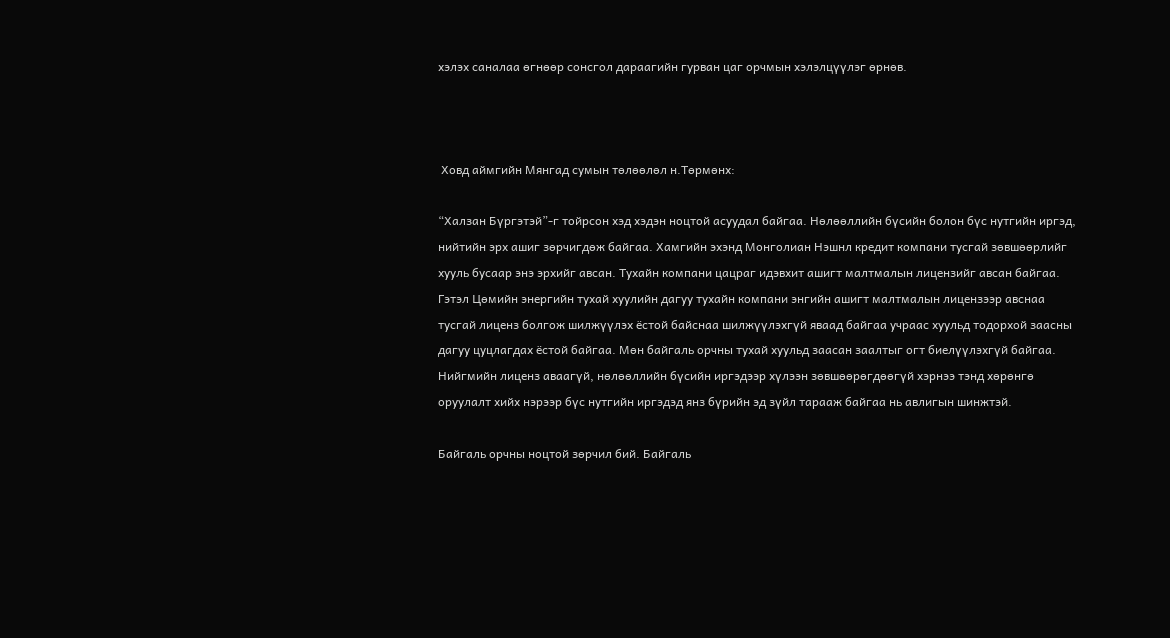хэлэх саналаа өгнөөр сонсгол дараагийн гурван цаг орчмын хэлэлцүүлэг өрнөв.



 Ховд аймгийн Мянгад сумын төлөөлөл н.Төрмөнх:

“Халзан Бүргэтэй”-г тойрсон хэд хэдэн ноцтой асуудал байгаа. Нөлөөллийн бүсийн болон бүс нутгийн иргэд, нийтийн эрх ашиг зөрчигдөж байгаа. Хамгийн эхэнд Монголиан Нэшнл кредит компани тусгай зөвшөөрлийг хууль бусаар энэ эрхийг авсан. Тухайн компани цацраг идэвхит ашигт малтмалын лицензийг авсан байгаа. Гэтэл Цөмийн энергийн тухай хуулийн дагуу тухайн компани энгийн ашигт малтмалын лицензээр авснаа тусгай лиценз болгож шилжүүлэх ёстой байснаа шилжүүлэхгүй яваад байгаа учраас хуульд тодорхой заасны дагуу цуцлагдах ёстой байгаа. Мөн байгаль орчны тухай хуульд заасан заалтыг огт биелүүлэхгүй байгаа. Нийгмийн лиценз аваагүй, нөлөөллийн бүсийн иргэдээр хүлээн зөвшөөрөгдөөгүй хэрнээ тэнд хөрөнгө оруулалт хийх нэрээр бүс нутгийн иргэдэд янз бүрийн эд зүйл тарааж байгаа нь авлигын шинжтэй.

Байгаль орчны ноцтой зөрчил бий. Байгаль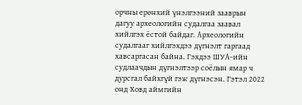орчны ерөнхий үнэлгээний зааврын дагуу археологийн судалгаа заавал хийлгэх ёстой байдаг. Археологийн судалгааг хийлгэхдээ дүгнэлт гаргаад хавсаргасан байна. Гэхдээ ШУА-ийн судлаачдын дүгнэлтээр соёлын ямар ч дурсгал байхгүй гэж дүгнэсэн. Гэтэл 2022 онд Ховд аймгийн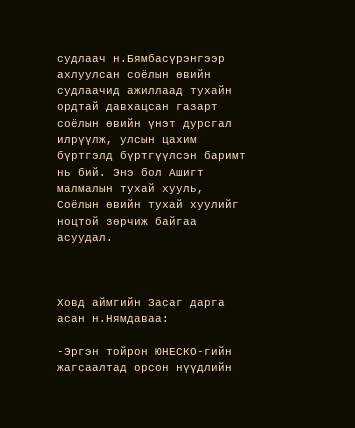судлаач н.Бямбасүрэнгээр ахлуулсан соёлын өвийн судлаачид ажиллаад тухайн ордтай давхацсан газарт соёлын өвийн үнэт дурсгал илрүүлж, улсын цахим бүртгэлд бүртгүүлсэн баримт нь бий. Энэ бол Ашигт малмалын тухай хууль, Соёлын өвийн тухай хуулийг ноцтой зөрчиж байгаа асуудал.



Ховд аймгийн Засаг дарга асан н.Нямдаваа:

-Эргэн тойрон ЮНЕСКО-гийн жагсаалтад орсон нүүдлийн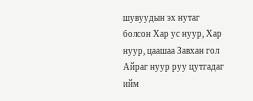шувуудын эх нутаг болсон Хар ус нуур, Хар нуур, цаашаа Завхан гол Айраг нуур руу цутгадаг ийм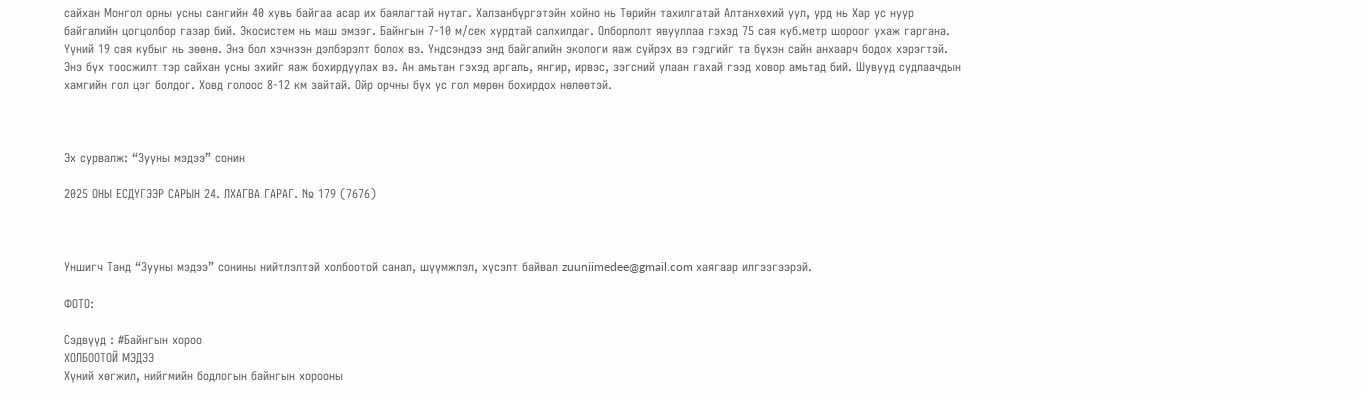сайхан Монгол орны усны сангийн 40 хувь байгаа асар их баялагтай нутаг. Халзанбүргэтэйн хойно нь Төрийн тахилгатай Алтанхөхий уул, урд нь Хар ус нуур байгалийн цогцолбор газар бий. Экосистем нь маш эмзэг. Байнгын 7-10 м/сек хурдтай салхилдаг. Олборлолт явууллаа гэхэд 75 сая куб.метр шороог ухаж гаргана. Үүний 19 сая кубыг нь зөөнө. Энэ бол хэчнээн дэлбэрэлт болох вэ. Үндсэндээ энд байгалийн экологи яаж сүйрэх вэ гэдгийг та бүхэн сайн анхаарч бодох хэрэгтэй. Энэ бүх тоосжилт тэр сайхан усны эхийг яаж бохирдуулах вэ. Ан амьтан гэхэд аргаль, янгир, ирвэс, зэгсний улаан гахай гээд ховор амьтад бий. Шувууд судлаачдын хамгийн гол цэг болдог. Ховд голоос 8-12 км зайтай. Ойр орчны бүх ус гол мөрөн бохирдох нөлөөтэй.



Эх сурвалж: “Зууны мэдээ” сонин

2025 ОНЫ ЕСДҮГЭЭР САРЫН 24. ЛХАГВА ГАРАГ. № 179 (7676)



Уншигч Танд “Зууны мэдээ” сонины нийтлэлтэй холбоотой санал, шүүмжлэл, хүсэлт байвал zuuniimedee@gmail.com хаягаар илгээгээрэй.

ФОТО:

Сэдвүүд : #Байнгын хороо
ХОЛБООТОЙ МЭДЭЭ
Хүний хөгжил, нийгмийн бодлогын байнгын хорооны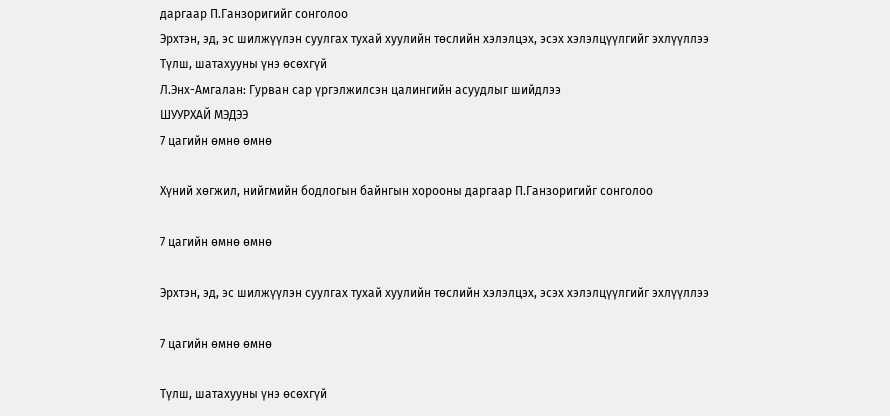даргаар П.Ганзоригийг сонголоо
Эрхтэн, эд, эс шилжүүлэн суулгах тухай хуулийн төслийн хэлэлцэх, эсэх хэлэлцүүлгийг эхлүүллээ
Түлш, шатахууны үнэ өсөхгүй
Л.Энх-Амгалан: Гурван сар үргэлжилсэн цалингийн асуудлыг шийдлээ
ШУУРХАЙ МЭДЭЭ
7 цагийн өмнө өмнө

Хүний хөгжил, нийгмийн бодлогын байнгын хорооны даргаар П.Ганзоригийг сонголоо

7 цагийн өмнө өмнө

Эрхтэн, эд, эс шилжүүлэн суулгах тухай хуулийн төслийн хэлэлцэх, эсэх хэлэлцүүлгийг эхлүүллээ

7 цагийн өмнө өмнө

Түлш, шатахууны үнэ өсөхгүй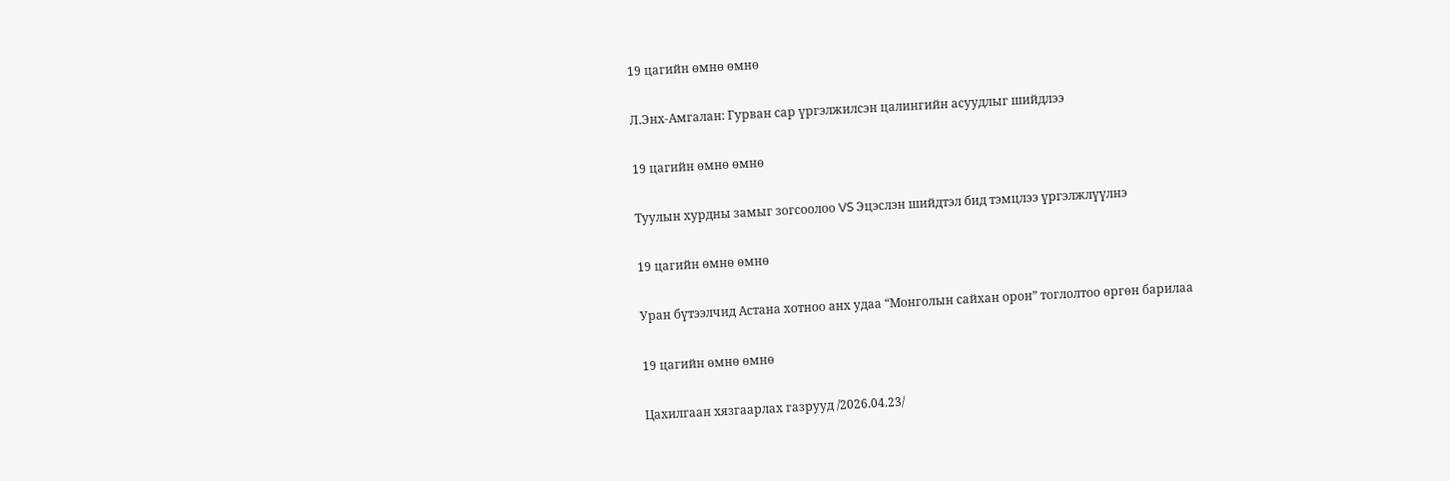19 цагийн өмнө өмнө

Л.Энх-Амгалан: Гурван сар үргэлжилсэн цалингийн асуудлыг шийдлээ

19 цагийн өмнө өмнө

Туулын хурдны замыг зогсоолоо VS Эцэслэн шийдтэл бид тэмцлээ үргэлжлүүлнэ

19 цагийн өмнө өмнө

Уран бүтээлчид Астана хотноо анх удаа “Монголын сайхан орон” тоглолтоо өргөн барилаа

19 цагийн өмнө өмнө

Цахилгаан хязгаарлах газрууд /2026.04.23/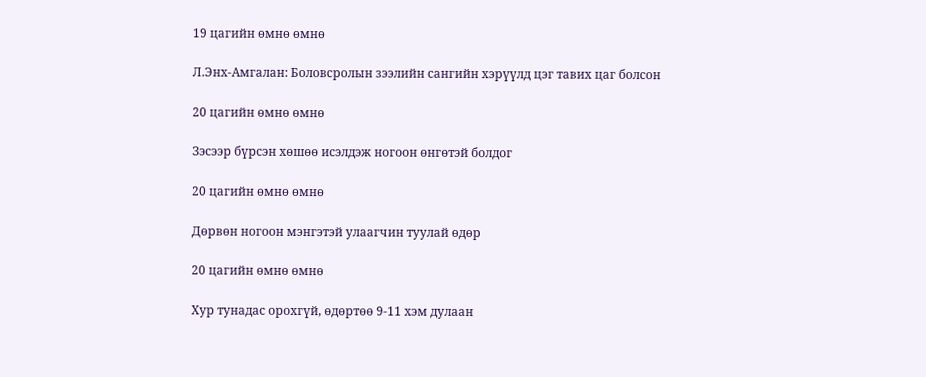19 цагийн өмнө өмнө

Л.Энх-Амгалан: Боловсролын зээлийн сангийн хэрүүлд цэг тавих цаг болсон

20 цагийн өмнө өмнө

Зэсээр бүрсэн хөшөө исэлдэж ногоон өнгөтэй болдог

20 цагийн өмнө өмнө

Дөрвөн ногоон мэнгэтэй улаагчин туулай өдөр

20 цагийн өмнө өмнө

Хур тунадас орохгүй, өдөртөө 9-11 хэм дулаан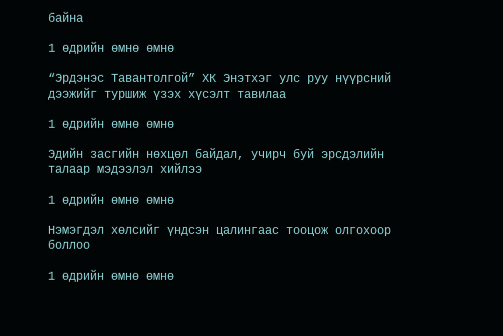байна

1 өдрийн өмнө өмнө

“Эрдэнэс Тавантолгой” ХК Энэтхэг улс руу нүүрсний дээжийг туршиж үзэх хүсэлт тавилаа

1 өдрийн өмнө өмнө

Эдийн засгийн нөхцөл байдал, учирч буй эрсдэлийн талаар мэдээлэл хийлээ

1 өдрийн өмнө өмнө

Нэмэгдэл хөлсийг үндсэн цалингаас тооцож олгохоор боллоо

1 өдрийн өмнө өмнө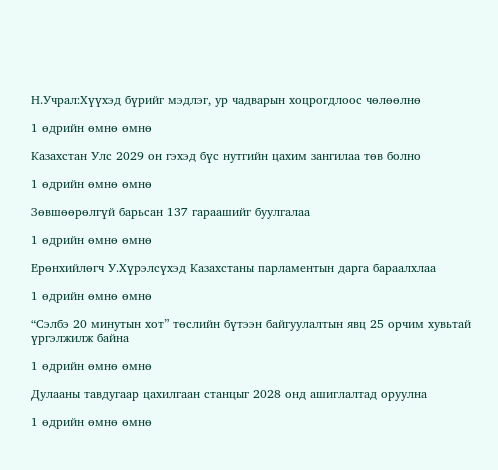Н.Учрал:Хүүхэд бүрийг мэдлэг, ур чадварын хоцрогдлоос чөлөөлнө

1 өдрийн өмнө өмнө

Казахстан Улс 2029 он гэхэд бүс нутгийн цахим зангилаа төв болно

1 өдрийн өмнө өмнө

Зөвшөөрөлгүй барьсан 137 гараашийг буулгалаа

1 өдрийн өмнө өмнө

Ерөнхийлөгч У.Хүрэлсүхэд Казахстаны парламентын дарга бараалхлаа

1 өдрийн өмнө өмнө

“Сэлбэ 20 минутын хот” төслийн бүтээн байгуулалтын явц 25 орчим хувьтай үргэлжилж байна

1 өдрийн өмнө өмнө

Дулааны тавдугаар цахилгаан станцыг 2028 онд ашиглалтад оруулна

1 өдрийн өмнө өмнө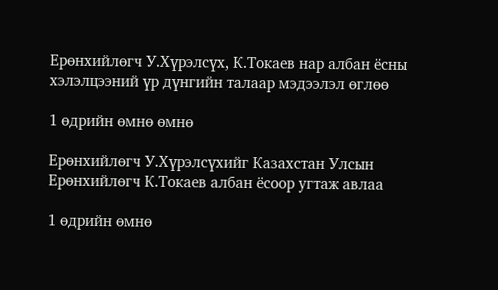Ерөнхийлөгч У.Хүрэлсүх, К.Токаев нар албан ёсны хэлэлцээний үр дүнгийн талаар мэдээлэл өглөө

1 өдрийн өмнө өмнө

Ерөнхийлөгч У.Хүрэлсүхийг Казахстан Улсын Ерөнхийлөгч К.Токаев албан ёсоор угтаж авлаа

1 өдрийн өмнө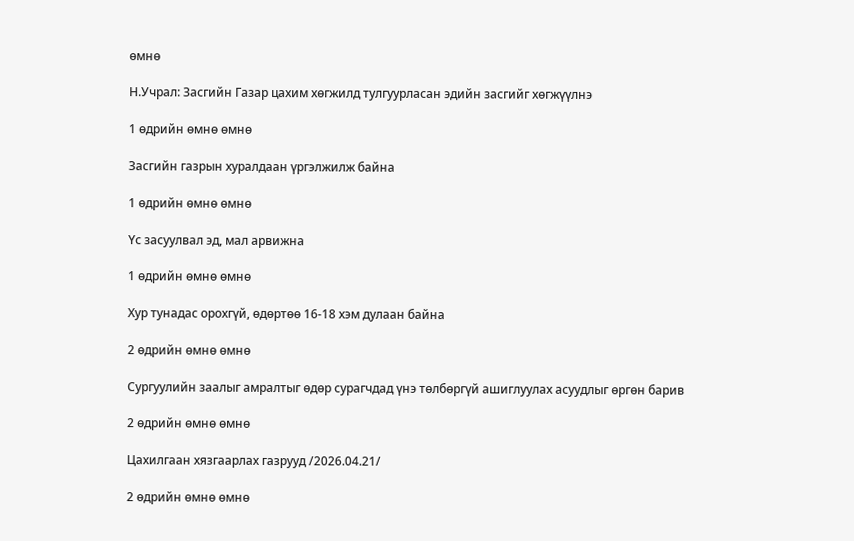өмнө

Н.Учрал: Засгийн Газар цахим хөгжилд тулгуурласан эдийн засгийг хөгжүүлнэ

1 өдрийн өмнө өмнө

Засгийн газрын хуралдаан үргэлжилж байна

1 өдрийн өмнө өмнө

Үс засуулвал эд, мал арвижна

1 өдрийн өмнө өмнө

Хур тунадас орохгүй, өдөртөө 16-18 хэм дулаан байна

2 өдрийн өмнө өмнө

Сургуулийн заалыг амралтыг өдөр сурагчдад үнэ төлбөргүй ашиглуулах асуудлыг өргөн барив

2 өдрийн өмнө өмнө

Цахилгаан хязгаарлах газрууд /2026.04.21/

2 өдрийн өмнө өмнө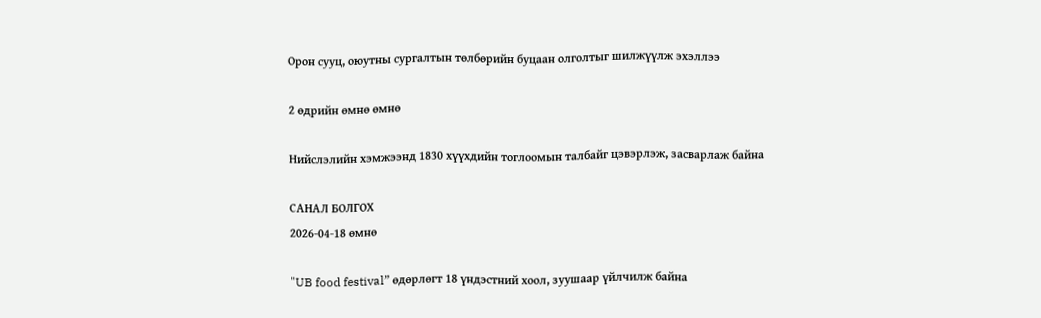Орон сууц, оюутны сургалтын төлбөрийн буцаан олголтыг шилжүүлж эхэллээ

2 өдрийн өмнө өмнө

Нийслэлийн хэмжээнд 1830 хүүхдийн тоглоомын талбайг цэвэрлэж, засварлаж байна

САНАЛ БОЛГОХ
2026-04-18 өмнө

"UB food festival” өдөрлөгт 18 үндэстний хоол, зуушаар үйлчилж байна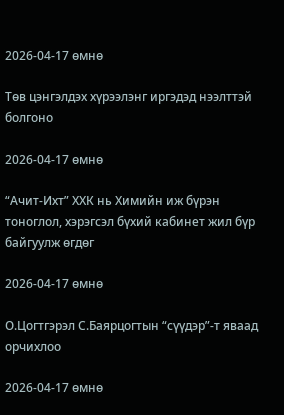2026-04-17 өмнө

Төв цэнгэлдэх хүрээлэнг иргэдэд нээлттэй болгоно

2026-04-17 өмнө

“Ачит-Ихт” ХХК нь Химийн иж бүрэн тоноглол, хэрэгсэл бүхий кабинет жил бүр байгуулж өгдөг

2026-04-17 өмнө

О.Цогтгэрэл С.Баярцогтын “сүүдэр”-т яваад орчихлоо

2026-04-17 өмнө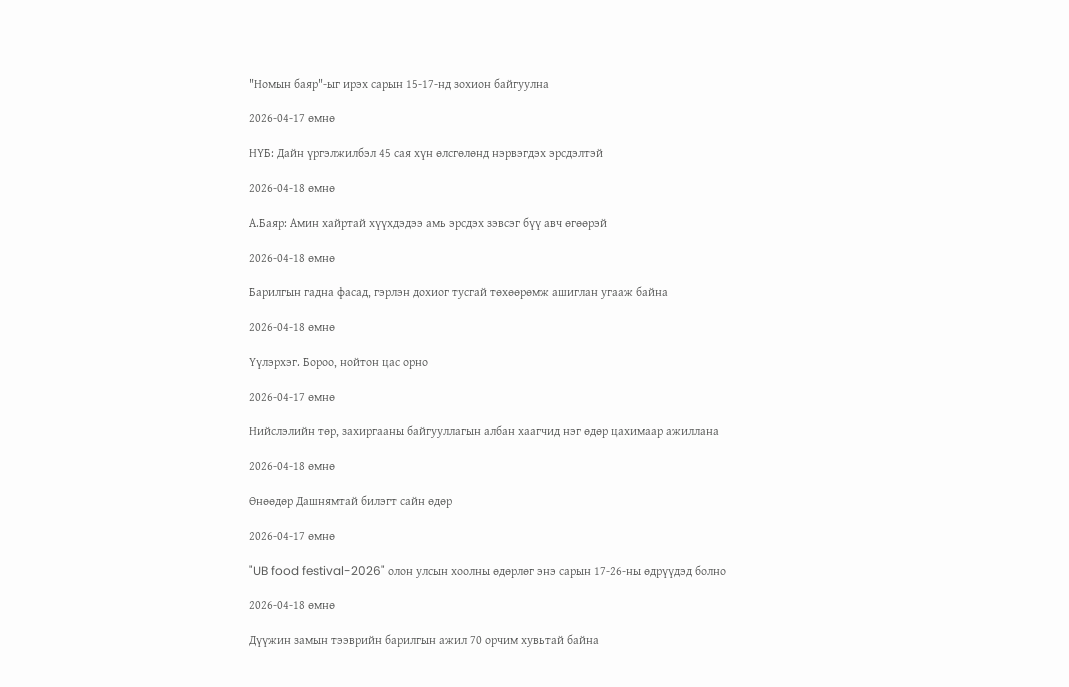"Номын баяр"-ыг ирэх сарын 15-17-нд зохион байгуулна

2026-04-17 өмнө

НҮБ: Дайн үргэлжилбэл 45 сая хүн өлсгөлөнд нэрвэгдэх эрсдэлтэй

2026-04-18 өмнө

А.Баяр: Амин хайртай хүүхдэдээ амь эрсдэх зэвсэг бүү авч өгөөрэй

2026-04-18 өмнө

Барилгын гадна фасад, гэрлэн дохиог тусгай төхөөрөмж ашиглан угааж байна

2026-04-18 өмнө

Үүлэрхэг. Бороо, нойтон цас орно

2026-04-17 өмнө

Нийслэлийн төр, захиргааны байгууллагын албан хаагчид нэг өдөр цахимаар ажиллана

2026-04-18 өмнө

Өнөөдөр Дашнямтай билэгт сайн өдөр

2026-04-17 өмнө

"UB food festival-2026" олон улсын хоолны өдөрлөг энэ сарын 17-26-ны өдрүүдэд болно

2026-04-18 өмнө

Дүүжин замын тээврийн барилгын ажил 70 орчим хувьтай байна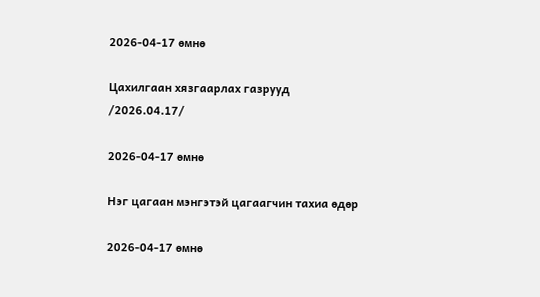2026-04-17 өмнө

Цахилгаан хязгаарлах газрууд /2026.04.17/

2026-04-17 өмнө

Нэг цагаан мэнгэтэй цагаагчин тахиа өдөр

2026-04-17 өмнө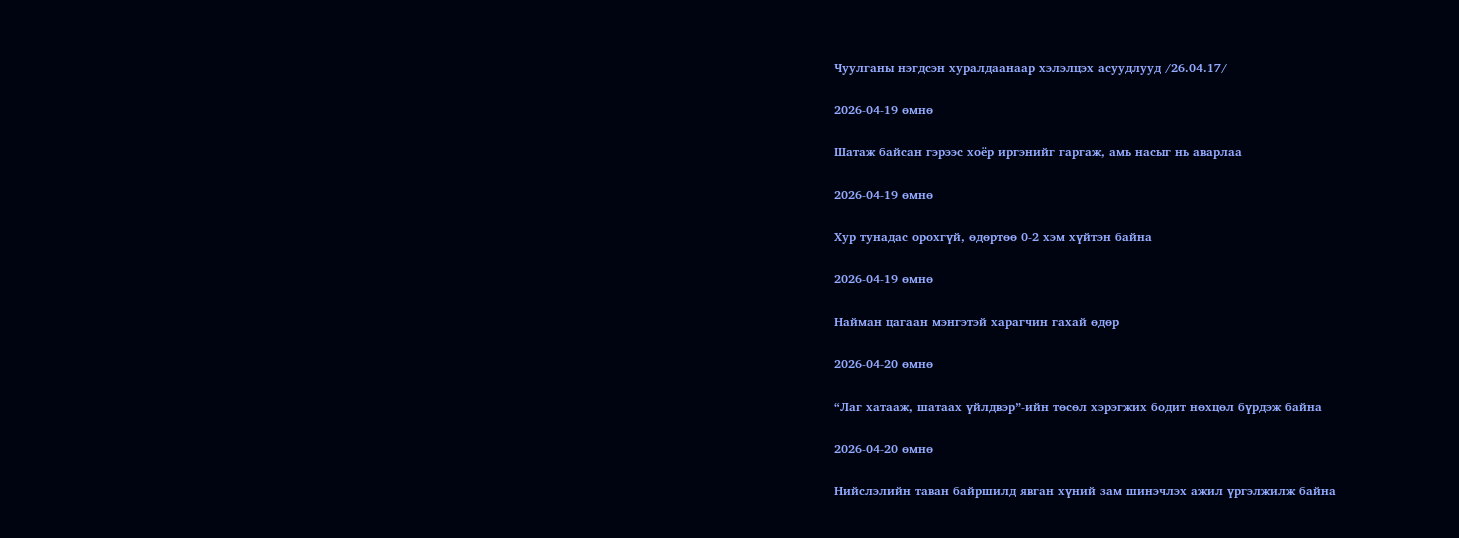Чуулганы нэгдсэн хуралдаанаар хэлэлцэх асуудлууд /26.04.17/

2026-04-19 өмнө

Шатаж байсан гэрээс хоёр иргэнийг гаргаж, амь насыг нь аварлаа

2026-04-19 өмнө

Хур тунадас орохгүй, өдөртөө 0-2 хэм хүйтэн байна

2026-04-19 өмнө

Найман цагаан мэнгэтэй харагчин гахай өдөр

2026-04-20 өмнө

“Лаг хатааж, шатаах үйлдвэр”-ийн төсөл хэрэгжих бодит нөхцөл бүрдэж байна

2026-04-20 өмнө

Нийслэлийн таван байршилд явган хүний зам шинэчлэх ажил үргэлжилж байна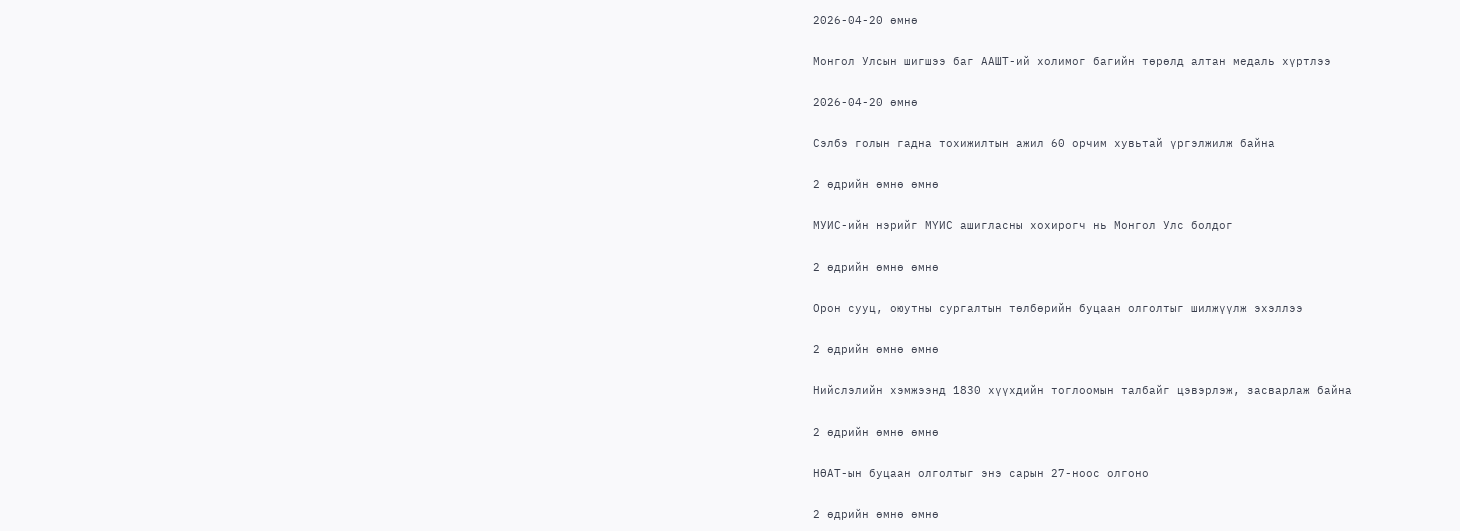2026-04-20 өмнө

Монгол Улсын шигшээ баг ААШТ-ий холимог багийн төрөлд алтан медаль хүртлээ

2026-04-20 өмнө

Сэлбэ голын гадна тохижилтын ажил 60 орчим хувьтай үргэлжилж байна

2 өдрийн өмнө өмнө

МУИС-ийн нэрийг МҮИС ашигласны хохирогч нь Монгол Улс болдог

2 өдрийн өмнө өмнө

Орон сууц, оюутны сургалтын төлбөрийн буцаан олголтыг шилжүүлж эхэллээ

2 өдрийн өмнө өмнө

Нийслэлийн хэмжээнд 1830 хүүхдийн тоглоомын талбайг цэвэрлэж, засварлаж байна

2 өдрийн өмнө өмнө

НӨАТ-ын буцаан олголтыг энэ сарын 27-ноос олгоно

2 өдрийн өмнө өмнө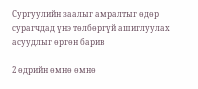Сургуулийн заалыг амралтыг өдөр сурагчдад үнэ төлбөргүй ашиглуулах асуудлыг өргөн барив

2 өдрийн өмнө өмнө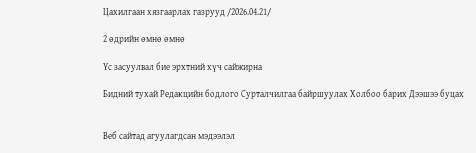Цахилгаан хязгаарлах газрууд /2026.04.21/

2 өдрийн өмнө өмнө

Үс засуулвал бие эрхтний хүч сайжирна

Бидний тухай Редакцийн бодлого Сурталчилгаа байршуулах Холбоо барих Дээшээ буцах


Веб сайтад агуулагдсан мэдээлэл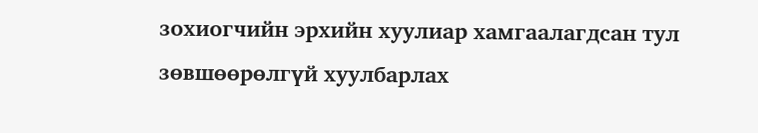зохиогчийн эрхийн хуулиар хамгаалагдсан тул зөвшөөрөлгүй хуулбарлах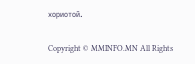хориотой.

Copyright © MMINFO.MN All Rights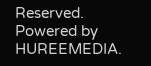Reserved. Powered by HUREEMEDIA.